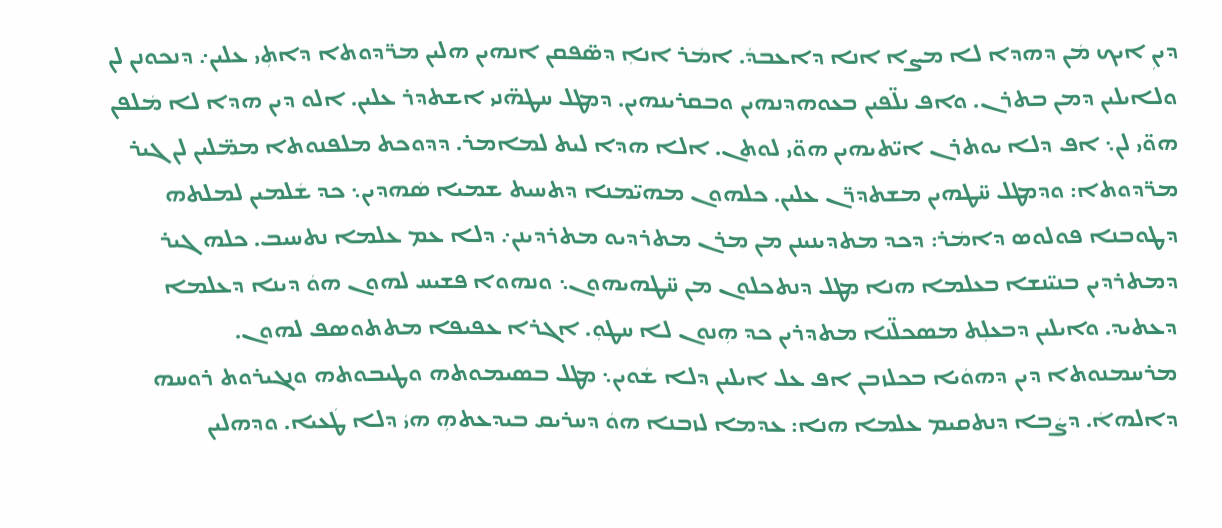ܕܝܢܼ ܐܝܟ ܡܿܢ ܕܗܕܐ ܠܐ ܡܨܐ ܐܢܐ ܕܐܥܒܕܿ. ܐܡܿܪ ܐܢܐܼ ܕܣ̈ܦܩܢ ܐܢܗܝܢ ܗܠܝܢ ܡܪ̈ܕܘܬܐ ܕܐܬܼܝ ܥܠܝܢ܇ ܕܢܟܘܢܢ ܠܢ ܘܠܐܝܠܝܢ ܕܡܢ ܒܬܪܢ. ܘܐܦ ܢܠ̈ܦܝܢ ܒܥܘܗܕܢܗܝܢ ܘܒܩܪܝܢܗܝܢ. ܕܡܛܠ ܚܛܗ̈ܢܝ ܐܫܬܕܪ ܥܠܝܢ. ܐܠܘ ܕܝܢ ܗܕܐ ܠܐ ܡܿܠܦܢ ܗܘ̈ܝ ܠܢ܆ ܐܦ ܕܠܐ ܝܘܬܪܢ ܐܝ̈ܬܝܗܝܢ ܗܘ̈ܝ ܠܘܬܢ. ܐܠܐ ܗܕܐ ܠܝܬ ܠܡܐܡܪ. ܕܕܘܟܬ ܡܠܦܢܘܬܐ ܡܡ̈ܠܝܢ ܠܢ ܓܝܪ ܡܪ̈ܕܘܬܐ: ܘܕܡܛܠ ܚ̈ܛܗܝܢ ܡܫܬܕܪ̈ܢ ܥܠܝܢ. ܟܠܗܘܢ ܡܗܝ̈ܡܢܐ ܕܬܚܝܬ ܫܡܝܐ ܣܿܗܕܝܢ܆ ܟܕ ܫܿܠܡܝܢ ܠܡܠܬܗ ܕܛܘܒܢܐ ܦܘܠܘܣ ܕܐܡܿܪ: ܕܟܕ ܡܬܕܝܢܝܢܢ ܡܢ ܡܪܢ ܡܬܪܕܝܘ ܡܬܪܕܝܢܢ܇ ܕܠܐ ܥܡ ܥܠܡܐ ܢܬܚܝܒ. ܟܠܗ ܓܝܪ ܕܡܬܪܕܝܢ ܒܢܝ̈ܢܫܐ ܒܥܠܡܐ ܗܢܐ ܡܛܠ ܕܢܬܟܠܘܢ ܡܢ ܚ̈ܛܗܝܗܘܢ܆ ܘܢܗܘܐ ܦܫܝܚ ܠܗܘܢ ܗܘܿ ܕܝܢܐ ܕܥܠܡܐ ܕܥܬܝܕ. ܘܐܝܠܝܢ ܕܒܥܠܼܬ ܡܣܟܠ̈ܢܐ ܡܬܕܪܝܢ ܟܕ ܗܼܢܘܢ ܠܐ ܚܛܘܼ. ܐܓܪܐ ܥܦܝܦܐ ܡܬܬܘܣܦ ܠܗܘܢ. ܡܪܚܡܢܘܬܐ ܕܝܢ ܕܗܘܿܝܐ ܒܟܠܙܒܢ ܐܦ ܥܠ ܐܝܠܝܢ ܕܠܐ ܫܿܘܝܢ܆ ܡܛܠ ܒܣܝܡܘܬܗ ܘܛܝܒܘܬܗ ܘܢܓܝܪܘܬ ܪܘܚܗ ܕܐܠܗܐܿ. ܕܨܿܒܐ ܕܢܬܩܝܡ ܥܠܡܐ ܗܢܐ: ܥܕܡܐ ܠܙܒܢܐ ܗܘܿ ܕܚܪܝܩ ܒܝܕܥܬܗܼ ܗܝܿ ܕܠܐ ܛܿܥܝܐ. ܘܕܗܠܝܢ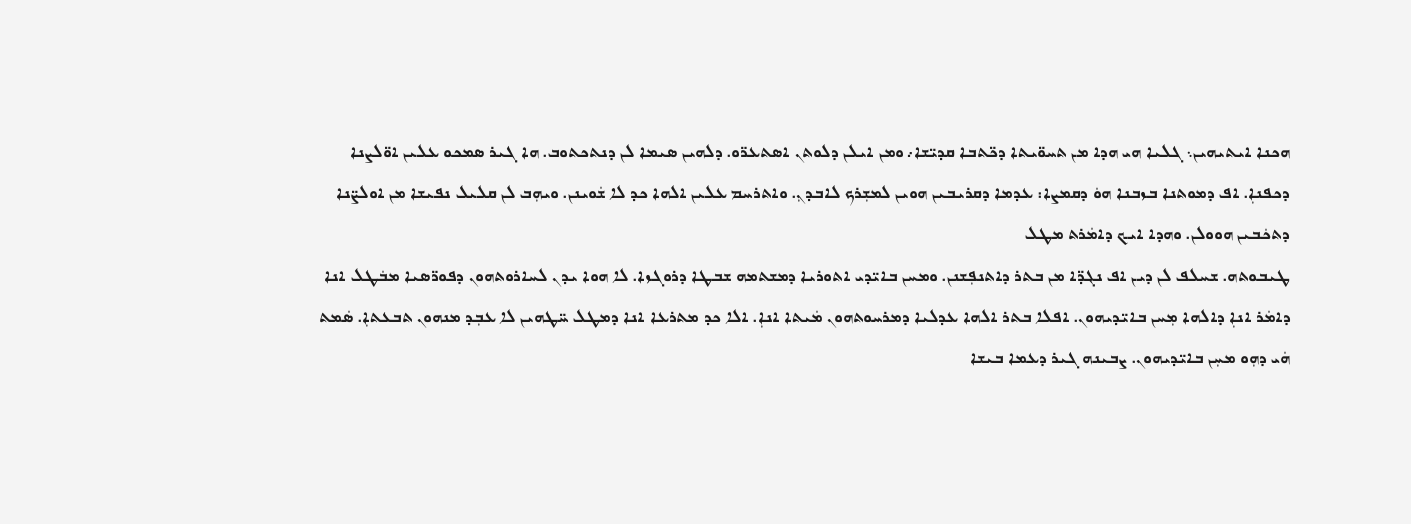ܗܟܢܐ ܐܝܬܝܗܝܢ܆ ܓܠܝܐ ܗܝ ܗܕܐ ܡܢ ܬܚܘ̈ܝܬܐ ܕܟ̈ܬܒܐ ܩܕܝ̈ܫܐ܇ ܘܡܢ ܐܝܠܢ ܕܠܘܬܢ ܐܣܬܥܪ̈ܘ. ܕܠܗܝܢ ܣܝܡܐ ܠܢ ܕܢܬܟܬܘܒ. ܗܐ ܓܝܪ ܣܡܟܘ ܥܠܝܢ ܐܘ̈ܠܨܢܐ ܕܟܦܢܐܼ. ܐܦ ܕܡܘܬܢܐ ܒܙܒܢܐ ܗܘܿ ܕܩܡܨܐ: ܥܕܡܐ ܕܩܪܝܒܝܢ ܗܘܝܢ ܠܡܫܼܪܟ ܠܐܒܕܢܼ. ܘܐܬܪܚܡ ܥܠܝܢ ܐܠܗܐ ܟܕ ܠܐ ܫܿܘܝܢܢ. ܘܝܗܼܒ ܠܢ ܩܠܝܠ ܢܦܝܫܐ ܡܢ ܐܘܠܨ̈ܢܐ ܕܬܟܿܒܝܢ ܗܘܘܠܢ. ܘܗܕܐ ܐܝܟ ܕܐܡܿܪܬ ܡܛܠ
ܛܝܒܘܬܗ. ܫܚܠܦ ܠܢ ܕܝܢ ܐܦ ܢܓܕ̈ܐ ܡܢ ܒܬܪ ܕܐܬܢܦܼܫܢܢ. ܘܡܚܢ ܒܐܝ̈ܕܝ ܐܬܘܪܝܐ ܕܡܫܬܡܗ ܫܒܛܐ ܕܪܘܓܙܐ. ܠܐ ܗܘܐ ܝܕܢ ܠܚܐܪܘܬܗܘܢ ܕܦܘܪ̈ܣܝܐ ܡܒܿܛܠ ܐܢܐ ܕܐܡܿܪ ܐܢܐܼ ܕܐܠܗܐ ܡܼܚܢ ܒܐܝ̈ܕܝܗܘܢ. ܐܦܠܐ ܒܬܪ ܐܠܗܐ ܥܕܠܝܐ ܕܡܪܚܘܬܗܘܢ ܡܿܝܬܐ ܐܢܐܼ. ܐܠܐ ܟܕ ܡܬܪܥܐ ܐܢܐ ܕܡܛܠ ܚ̈ܛܗܝܢ ܠܐ ܥܒܼܕ ܡܢܗܘܢ ܬܒܥܬܐܼ. ܣܿܡܬ ܗܿܝ ܕܗܼܘ ܡܚܼܢ ܒܐܝ̈ܕܝܗܘܢ. ܨܒܝܢܗ ܓܝܪ ܕܥܡܐ ܒܝܫܐ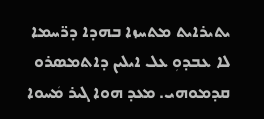ܝܬܝܪܐܝܬ ܡܬܚܙܐ ܒܗܕܐ ܕܪ̈ܚܡܐ ܠܐ ܥܒܕܘܼ ܥܠ ܐܝܠܝܢ ܕܐܬܡܣܪܘ ܩܕܡܘܗܝ. ܡܥܕ ܗܘܐ ܓܝܪ ܡܿܚܘܐ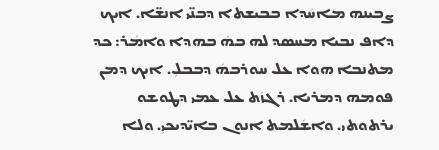ܨܒܝܢܗ ܡܐܚܿܕܐ ܒܒܝܫܬܐ ܕܒܢ̈ܝ ܐܢܫ̈ܐ. ܐܝܟ ܕܐܦ ܢܒܝܐ ܡܚܣܕ ܠܗ ܒܗܿ ܒܗܕܐ ܘܐܡܿܪ: ܟܕ ܡܬܢܒܐ ܗܘܐ ܥܠ ܚܘܪܒܗܿ ܕܒܒܠܼ. ܐܝܟ ܕܡܢ ܦܘܡܗ ܕܡܪܝܐ. ܪܓܙܿܬ ܥܠ ܥܡܝ ܕܛܘܫܘ ܝܪܬܘܬܝ. ܘܐܫܿܠܡܬ ܐܢܘܢ ܒܐܝ̈ܕܝܟܝܼ. ܘܠܐ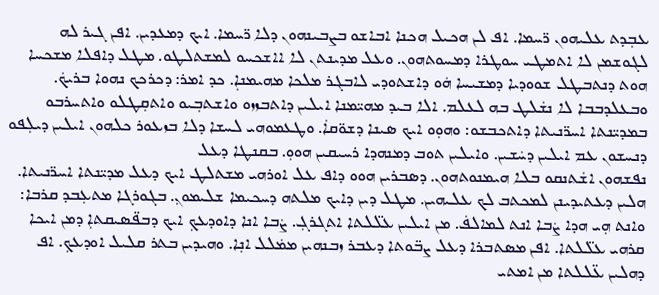ܥܒܼܕܬ ܥܠܝܗܘܢ ܪ̈ܚܡܐ. ܐܦ ܠܢ ܗܟܝܠ ܗܟܢܐ ܐܒܐܫܘ ܒܨܒܝܢܗܘܢ ܕܠܐ ܪ̈ܚܡܐ. ܐܝܟ ܕܡܥܕܝܢ. ܐܦܢ ܓܝܪ ܠܗ ܠܓܘܫܡܢ ܠܐ ܐܬܡܛܝ ܚܘܛܪܐ ܕܡܚܘܬܗܘܢ. ܘܥܠ ܡܕܝܢܬܢ ܠܐ ܐܐܫܟܚܘ ܠܡܫܬܠܛܘ. ܡܛܠ ܕܐܦܠܐ ܡܫܟܚܐ ܗܘܬ ܕܢܬܒܛܠ ܫܘܘܕܝܐ ܕܡܫܝܚܐ ܗܿܘ ܕܐܫܬܘܕܝ ܠܐܒܓܪ ܡܠܟܐ ܡܗܝܡܢܐܼ. ܟܕ ܐܡܪ: ܕܟܪܟܟ ܢܗܘܐ ܒܪܝܟܿ. ܘܒܥܠܕܒܒܐ ܠܐ ܢܫܿܠܛ ܒܗ ܠܥܠܡ. ܐܠܐ ܒܝܕ ܡܗܝ̈ܡܢܐ ܐܝܠܝܢ ܕܐܬܒܙܙܘ ܘܐܫܬܒܼܝܘ ܘܐܬܩܼܛܠܘ ܘܐܬܚܪܒܘ ܒܡܕܝ̈ܢܬܐ ܐܚܪ̈ܢܝܬܐ ܕܐܬܟܒܫܘ: ܘܗܘܼܘ ܐܝܟ ܣܝܢܐ ܕܫܘ̈ܩܐܿ. ܘܛܥܡܘܗܝ ܠܚܫܐ ܕܠܐ ܒܙܥܘܪ ܟܠܗܘܢ ܐܝܠܝܢ ܕܝܠܼܦܘ ܕܢܚܫܘܢ ܥܡ ܐܝܠܝܢ ܕܚܿܫܝܢ. ܘܐܝܠܝܢ ܬܘܒ ܕܡܢܗܕܐ ܪܚܝܩܝܢ ܗܘܘܼ. ܒܩܢܛܐ ܕܥܠ
ܢܦܫܗܘܢ ܐܫܿܬܢܩܘ ܒܠܐ ܗܝܡܢܘܬܗܘܢ. ܕܣܒܪܝܢ ܗܘܘ ܕܐܦ ܥܠ ܐܘܪܗܝ ܡܫܬܠܛ ܐܝܟ ܕܥܠ ܡܕܝ̈ܢܬܐ ܐܚܪ̈ܢܝܬܐ. ܗܠܝܢ ܕܥܬܝܕܝܢܢ ܠܡܟܬܒ ܠܟ ܥܠܝܗܝܢ. ܡܛܠ ܕܝܢ ܕܐܝܟ ܡܠܬܗ ܕܚܟܝܡܐ ܫܠܝܡܘܢܼ. ܒܓܘܪܓܐ ܡܬܥܼܒܕ ܩܪܒܐ: ܘܐܢܬ ܗܼܝ ܗܕܐ ܨܿܒܐ ܐܢܬ ܠܡܐܠܦܿ. ܡܢ ܐܝܠܝܢ ܥܠ̈ܠܬܐ ܐܬܓܪܓܼ. ܨܿܒܐ ܐܢܐ ܕܐܘܕܥܟܼ ܐܝܟ ܕܒܦ̈ܣܝܩܬܐܼ ܕܡܢ ܐܝܟܐ ܩܪܗܝ ܥܠ̈ܠܬܐ. ܐܦܢ ܡܣܬܒܪܐ ܕܥܠ ܨܒ̈ܘܬܐ ܕܥܒܪ ܙܒܢܗܝܢ ܡܡܿܠܠ ܐܢܼܐ. ܘܗܝܕܝܢ ܒܬܪ ܩܠܝܠ ܐܘܕܥܟܼ. ܐܦ ܕܗܠܝܢ ܥ̈ܠܠܬܐ ܡܢ ܐܡܬܝ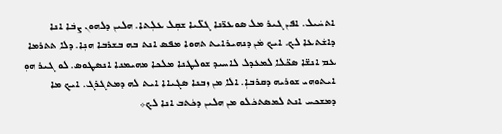ܐܬܚܿܝܠ. ܐܦܢ ܓܝܪ ܡܠ ܣܘܥܪ̈ܢܐ ܓܠ̈ܝܐ ܫܩܼܠ ܥܠܼܬܐ. ܗܠܝܢ ܕܠܗܘܢ ܨܒܿܐ ܐܢܐ ܕܐܫܿܬܥܐ ܠܟ. ܐܝܟ ܡܿܢ ܕܢܗܝܪܐܝܬ ܬܗܘܐ ܡܦܣ ܐܢܬ ܒܗ ܒܫܪܒܐ ܗܢܼܐ. ܕܠܐ ܬܬܪܡܐ ܥܡ ܐܢܫ̈ܐ ܣܟ̈ܠܐ ܠܡܥܕܠ ܠܐܚܝܕ ܫܘܠܛܢܐ ܡܠܟܐ ܡܗܝܡܢܐ ܐܢܣܛܘܣ. ܠܘ ܓܝܪ ܗܘܼ ܐܝܬܘܗܝ ܫܘܪܝܗ ܕܩܪܒܐܼ. ܐܠܐ ܡܢ ܙܒܢܐ ܣܓܝܐܐ ܐܝܬ ܠܗ ܕܡܬܓܪܓ. ܐܝܟ ܡܐ ܕܡܫܟܚ ܐܢܬ ܠܡܣܬܟܿܠܘ ܡܢ ܗܠܝܢ ܕܟܿܬܒ ܐܢܐ ܠܟ܀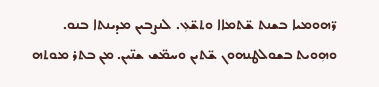ܪ̈ܗܘܡܝܐ ܒܫܢܬ ܫ̈ܬܡܐܐ ܘܬܫ̈ܥܼ. ܠܢܨܒܝܢ ܡܕܝܢܬܐ ܒܢܘ. ܘܗܼܘܝܬ ܒܫܘܠܛܢܗܘܢ ܫ̈ܬܝܢ ܘܚܡ̈ܫ ܫܢ̈ܝܢ. ܡܢ ܒܬܪ ܡܘܬܗ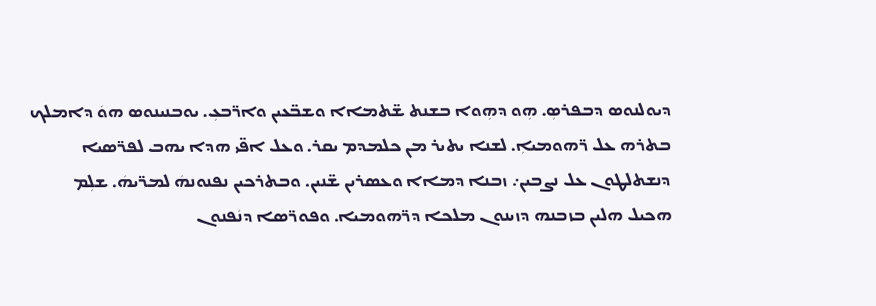ܕܝܘܠܢܘܣ ܕܒܦܪܣܼ. ܗܼܘ ܕܗܼܘܐ ܒܫܢܬ ܫ̈ܬܡܐܐ ܘܫܒ̈ܥܝܢ ܘܐܪ̈ܒܥܼ. ܝܘܒܢܝܢܘܣ ܗܘܿ ܕܐܡܠܟ ܒܬܪܗ ܥܠ ܪ̈ܗܘܡܝܐܼ. ܠܫܢܐ ܝܬܝܪ ܡܢ ܟܠܡܕܡ ܝܩܪ. ܘܥܠ ܐܦ̈ܝ ܗܕܐ ܝܗܒ ܠܦܪ̈ܣܝܐ ܕܢܫܬܠܛܘܢ ܥܠ ܢܨܒܝܢ܇ ܙܒܢܐ ܕܡܐܐ ܘܥܣܪܝܢ ܫ̈ܢܝܢ. ܘܒܬܪܟܝܢ ܢܦܢܘܢܗܿ ܠܡܪ̈ܝܗܿ. ܫܠܼܡ ܗܟܝܠ ܗܠܝܢ ܒܙܒܢܗ ܕܙܝܢܘܢ ܡܠܟܐ ܕܪ̈ܗܘܡܝܐ. ܘܦܘܪ̈ܣܐ ܕܢܿܦܢܘܢ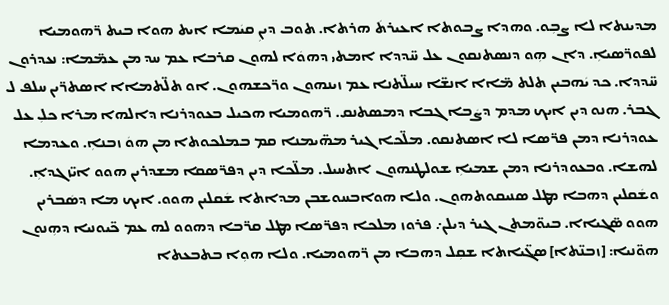ܡܕܝܢܬܐ ܠܐ ܨܒܼܘ. ܘܗܕܐ ܨܒܘܬܐ ܐܥܝܪܬܿ ܗܪܬܐ. ܬܘܒ ܕܝܢܼ ܩܝܿܡܐ ܐܝܬ ܗܘܐ ܒܝܬ ܪ̈ܗܘܡܝܐ ܠܦܘܪ̈ܣܝܐܼ. ܕܐܢ ܗܼܘ ܕܢܣܬܢܩܘܢ ܥܠ ܚ̈ܕܕܐ ܐܡܬܝ ܕܗܘܿܐ ܠܗܘܢ ܩܪܒܐ ܥܡ ܚܕ ܡܢ ܥܡ̈ܡܐ: ܢܥܕܪܘܢ ܚ̈ܕܕܐ. ܟܕ ܝܿܗܒܝܢ ܬܠܬ ܡ̈ܐܐ ܐܢܫ̈ܐ ܚܝܠ̈ܬܢܐ ܥܡ ܙܝܢܗܘܢ ܘܪ̈ܟܫܗܘܢ. ܐܘ ܬܠ̈ܬܡܐܐ ܐܣܬܪ̈ܝܢ ܚܠܦ ܠ ܓܒܪ. ܗܢܘ ܕܝܢ ܐܝܟ ܡܕܡ ܕܨܿܒܐ ܓܒܐ ܕܡܣܬܢܩ. ܪ̈ܗܘܡܝܐ ܗܟܝܠ ܒܥܘܕܪܢܐ ܕܐܠܗܐ ܡܪܐ ܟܠܼ ܥܠ ܥܘܕܪܢܐ ܕܡܢ ܦܪ̈ܣܐ ܠܐ ܐܣܬܢܩܘ. ܡܠ̈ܟܐ ܓܝܪ ܡܗ̈ܝܡܢܐ ܩܡ ܒܡܠܟܘܬܐ ܡܢ ܗܘܿ ܙܒܢܐܼ. ܘܥܕܡܐ ܠܗܫܐ. ܘܒܥܘܕܪܢܐ ܕܡܢ ܫܡܝܐܼ ܫܘܠܛܢܗܘܢ ܐܬܚܝܠ. ܡܠ̈ܟܐ ܕܝܢ ܕܦܪ̈ܣܩܐ ܡܫܕܪܝܢ ܗܘܘ ܐܝ̈ܙܓܕܐܼ. ܘܫܿܩܠܝܢ ܕܗܒܐ ܡܛܠ ܣܢܝܩܘܬܗܘܢ. ܘܠܐ ܗܘܐܒܚܘܫܒܢ ܡܕܐܬܐ ܫܿܩܠܝܢ ܗܘܘ. ܐܝܟ ܡܐ ܕܣܿܒܪܝܢ ܗܘܘ ܣ̈ܓܝܐܐ. ܒܝܘ̈ܡܬܢ ܓܝܪ ܕܝܠܢ܇ ܦܪܘܙ ܡܠܟܐ ܕܦܪ̈ܣܐ ܡܛܠ ܩܪ̈ܒܐ ܕܗܘܘ ܠܗ ܥܡ ܟ̈ܝܘܢܝܐ ܕܗܼܢܘܢ ܗܘ̈ܢܝܐ: [ܙܒܢ̈ܬܐ] ܣܓ̈ܝܐܬܐ ܫܩܼܠ ܕܗܒܐ ܡܢ ܪ̈ܗܘܡܝܐ. ܘܠܐ ܗܘܼܐ ܒܬܒܥܬܐ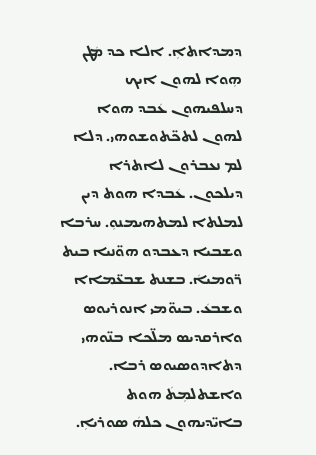ܕܡܕܐܬܐܼ. ܐܠܐ ܟܕ ܡܿܛܢ ܗܼܘܐ ܠܗܘܢ ܐܝܟ
ܕܚܠܦܝܗܘܢ ܥܿܒܕ ܗܘܐ ܠܗܘܢ ܠܬܟ̈ܬܘܫܘܗܝ. ܕܠܐ ܠܡ ܢܥܒܪܘܢ ܠܐܬܪܐ ܕܝܠܟܘܢ. ܥܿܒܕܐ ܗܘܬ ܕܝܢ ܠܡܠܬܐ ܠܡܬܗܝܡܢܘܼ. ܚܪܒܐ ܘܫܒܝܐ ܕܥܒܕܘ ܗܘ̈ܢܝܐ ܒܝܬ ܪ̈ܘܡܝܐܿ. ܒܫܢܬ ܫܒܥ̈ܡܐܐ ܘܫܒܥܿ. ܒܝܘ̈ܡܝ ܐܢܘܪܝܘܣ ܘܐܪܩܕܝܣ ܡܠ̈ܟܐ ܒܢ̈ܘܗܝ ܕܬܐܕܘܣܝܘܣ ܪܒܐ. ܘܐܫܬܠܡܼܬܿ ܗܘܬ ܒܐܝ̈ܕܝܗܘܢ ܟܠܗܿ ܣܘܪܝܐܼ.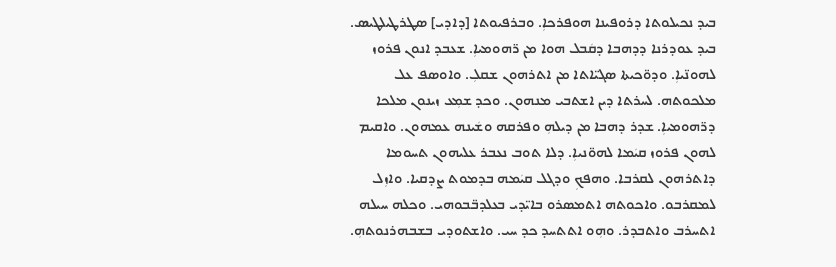ܒܝܕ ܢܟܝܠܘܬܐ ܕܪܘܦܝܢܐ ܗܘܦܪܟܐܼ. ܘܒܪܦܝܘܬܐ [ܕܐܕܝ] ܣܛܪܛܝܠܛܝܣ. ܒܝܕ ܥܘܕܪܢܐ ܕܕܗܒܐ ܕܩܿܒܠ ܗܘܐ ܡܢ ܪ̈ܗܘܡܝܐܼ. ܫܥܒܕ ܐܢܘܢ ܦܪܘܙ ܠܗܘܢ̈ܝܐܼ. ܘܕܘ̈ܟܝܬܐ ܣܓܝ̈ܐܬܐ ܡܢ ܐܬܪܗܘܢ ܫܩܠܼ. ܘܐܘܣܦ ܥܠ ܡܠܟܘܬܗ. ܠܚܪܬܐ ܕܝܢ ܐܫܬܒܝ ܡܢܗܘܢ. ܘܟܕ ܫܡܼܥ ܙܝܢܘܢ ܡܠܟܐ ܕܪ̈ܗܘܡܝܐܼ. ܫܕܪ ܕܗܒܐ ܡܢ ܕܝܠܗܼ ܘܦܪܩܗ ܘܫܿܝܢܗ ܥܡܗܘܢ. ܘܐܩܝܡ ܠܗܘܢ ܦܪܘܙ ܩܝܿܡܐ ܠܗܘ̈ܢܝܐܼ. ܕܠܐ ܬܘܒ ܢܥܒܪ ܥܠܝܗܘܢ ܬܚܘܡܐ ܕܐܬܪܗܘܢ ܠܩܪܒܐ. ܘܗܦܟܼ ܘܕܓܠ ܩܝܿܡܗ ܒܕܡܘܬ ܨܕܩܝܐ. ܘܐܙܼܠ ܠܡܩܪܒܘ. ܘܐܟܘܬܗ ܐܬܡܣܪܘ ܒܐܝ̈ܕܝ ܒܥܠܕܒ̈ܒܘܗܝ. ܘܟܠܗ ܚܝܠܗ ܐܬܚܪܒ ܘܐܬܒܕܪ. ܘܗܼܘ ܐܬܬܚܕ ܟܕ ܚܝ. ܘܐܫܬܘܕܝ ܒܫܒܗܪܢܘܬܗܼ.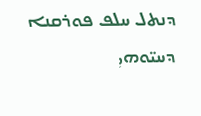ܕܢܬܠ ܚܠܦ ܦܘܪܩܢܐ ܕܚܝ̈ܘܗܝܼ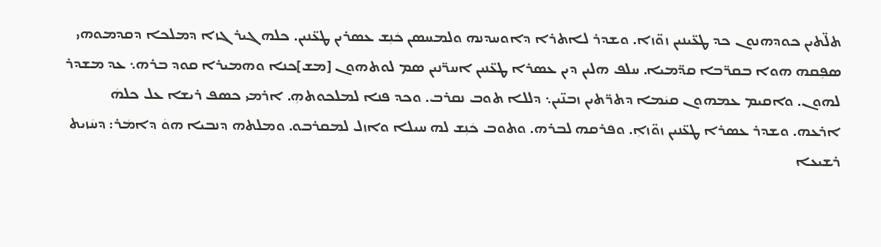ܬܠ̈ܬܝܢ ܟܘܕܗܢܘܢ ܟܕ ܛܥ̈ܝܢܝܢ ܙܘ̈ܙܐ. ܘܫܕܪ ܠܐܬܪܐ ܕܐܘܚܕܢܗ ܘܠܡܚܣܢ ܟܿܢܼܫ ܥܣܪܝܢ ܛܥ̈ܢܝܢ. ܟܠܗ ܓܝܪ ܓܙܐ ܕܡܠܟܐ ܕܩܕܡܘܗܝ ܣܦܼܩܗ ܗܘܐ ܒܩܪ̈ܒܐ ܩܕ̈ܡܝܐ. ܚܠܦ ܗܠܝܢ ܕܝܢ ܥܣܪܐ ܛܥ̈ܢܝܢ ܐܚܪ̈ܢܝܢ ܣܡ ܠܘܬܗܘܢ [ܡܫ]ܟܢܐ ܘܗܡܝܪܐ ܩܘܕ ܒܪܗ܆ ܥܕ ܡܫܕܪ ܠܗܘܢ. ܘܐܩܝܡ ܥܡܗܘܢ ܩܝܿܡܐ ܕܬܪ̈ܬܝܢ ܙܒܢ̈ܝܢ܆ ܕܠܠܐ ܬܘܒ ܢܩܪܒ. ܘܟܕ ܦܢܐ ܠܡܠܟܘܬܗܼ. ܐܪܡܝ ܟܣܦ ܪܝܫܐ ܥܠ ܟܠܗܿ ܐܪܥܗ. ܘܫܕܪ ܥܣܪܐ ܛܥ̈ܢܝܢ ܙܘ̈ܙܐܼ. ܘܦܪܩܗ ܠܒܪܗ. ܘܬܘܒ ܟܿܢܼܫ ܠܗ ܚܝܠܐ ܘܐܙܠ ܠܡܩܪܒܘ. ܘܡܠܬܗ ܕܢܒܝܐ ܗܘܿ ܕܐܡܿܪ: ܕܚܿܙܝܬ ܪܫܝܥܐ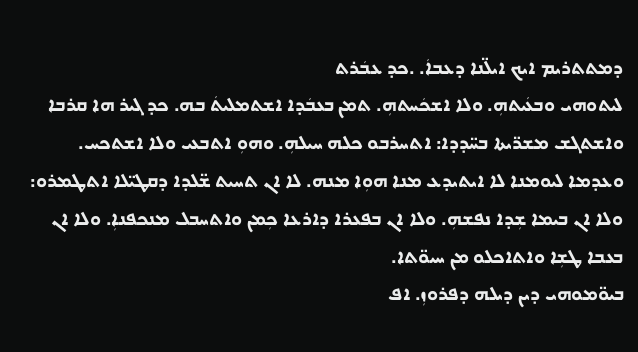ܕܡܬܬܪܝܡ ܐܝܟ ܐܝܠ̈ܢܐ ܕܥܒܐܿ. .ܟܕ ܥܒܿܪܬ
ܠܝܬܘܗܝ ܘܒܥܿܝܬܗܼ. ܘܠܐ ܐܫܟܿܚܬܗܼ. ܬܡܢ ܒܥܒܿܕܐ ܐܫܬܡܠܝܬܿ ܒܗ. ܟܕ ܓܝܪ ܗܐ ܩܪܒܐ ܘܐܫܬܓܫ ܡܫܪ̈ܝܬܐ ܒܚ̈ܕܕܐ: ܐܬܚܪܒܘ ܟܠܗ ܚܝܠܗܼ. ܘܗܘܼ ܐܬܒܥܝ ܘܠܐ ܐܫܬܟܚ. ܘܥܕܡܐ ܠܝܘܡܢܐ ܠܐ ܐܝܬܝܕܥ ܡܢܐ ܗܘܼܐ ܡܢܗ. ܠܐ ܐܢ ܬܚܝܬ ܫ̈ܠܕܐ ܕܩܛܝ̈ܠܐ ܐܬܛܡܪܘ: ܘܠܐ ܐܢ ܒܝܡܐ ܫܼܕܐ ܢܦܫܗܼ. ܘܠܐ ܐܢ ܒܦܥܪܐ ܕܐܪܥܐ ܟܼܡܢ ܘܐܬܚܒܠ ܡܢܟܦܢܐܼ. ܘܠܐ ܐܢ ܒܥܒܐ ܛܫܼܐ ܘܐܬܐܟܠܘ ܡܢ ܚܝܘ̈ܬܐ.
ܒܝܘ̈ܡܘܗܝ ܕܝܢ ܕܝܠܗ ܕܦܪܘܙܼ. ܐܦ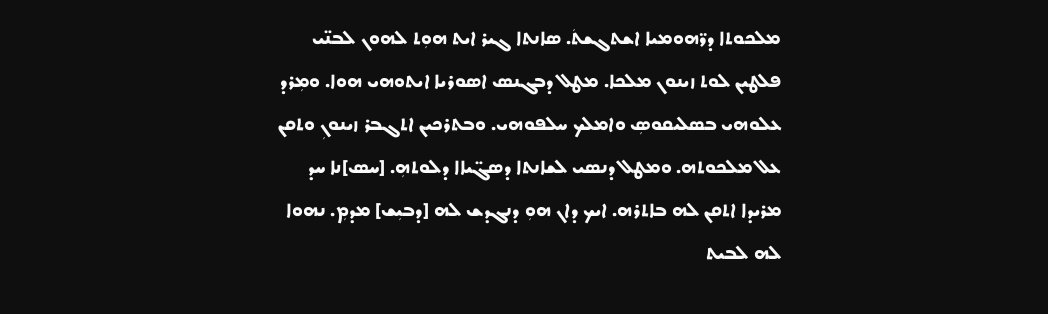ܡܠܟܘܬܐ ܕܪ̈ܗܘܡܝܐ ܐܫܬܓܫܬܿ. ܣܐܢܬܐ ܓܝܪ ܐܝܬ ܗܘܼܬ ܠܗܘܢ ܠܒܢ̈ܝ ܦܠܛܝܢ ܠܘܬ ܙܝܢܘܢ ܡܠܟܐ. ܡܛܠ ܕܒܓܢܣ ܐܣܘܪܝܐ ܐܝܬܘܗܝ ܗܘܐ. ܘܡܼܪܕ ܥܠܘܗܝ ܒܣܠܝܩܘܣܼ ܘܐܡܠܟ ܚܠܦܘܗܝ. ܘܒܬܪܟܝܢ ܐܬܓܒܪ ܙܝܢܘܢܼ ܘܬܩܢ ܥܠ ܡܠܟܘܬܗ. ܘܡܛܠ ܕܢܣܝ ܠܫܐܢܬܐ ܕܣܓ̈ܝܐܐ ܕܠܘܬܗܼ. [ܚܣ]ܢܐ ܚܕ ܡܪܝܕܐ ܐܬܩܢ ܠܗ ܒܐܬܪܗ. ܐܝܟ ܕܐܢ ܗܘܼ ܕܢܓܕܫ ܠܗ [ܕܒܝܼܫ] ܡܕܡܼ. ܢܗܘܐ ܠܗ ܠܒܝܬ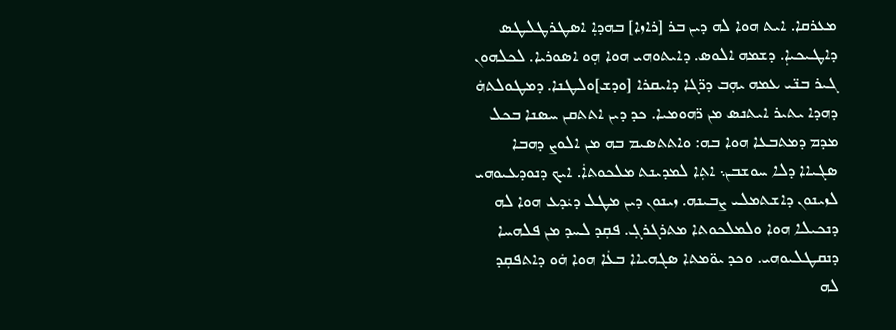ܡܥܪܩܐ. ܐܝܬ ܗܘܐ ܠܗ ܕܝܢ ܒܪ [ܪܐܙܐ] ܒܗܕܐܼ ܐܣܛܪܛܠܛܣ ܕܐܛܝܟܝܐܼ. ܕܫܡܗ ܐܠܘܣ. ܕܐܝܬܘܗܝ ܗܘܐ ܗܼܘ ܐܣܘܪܝܐ. ܠܟܠܗܘܢ ܓܝܪ ܒܢ̈ܝ ܥܡܗ ܝܗܼܒ ܕܪ̈ܓܐ ܕܐܝܩܪܐ [ܘܕܫ]ܘܠܛܢܐ. ܕܡܛܘܠܬܗܿ ܕܗܕܐ ܝܬܝܪ ܐܝܬܢܣ ܡܢ ܪ̈ܗܘܡܝܐ. ܟܕ ܕܝܢ ܐܬܬܩܢ ܚܣܢܐ ܒܟܠ ܡܕܡ ܕܡܬܒܥܐ ܗܘܐ ܒܗ: ܘܐܬܬܣܝܡ ܒܗ ܡܢ ܐܠܘܨ ܕܗܒܐ ܣܓܝܐܐ ܕܠܐ ܚܘܫܒܢ܆ ܐܬܼܐ ܠܡܕܝܢܬ ܡܠܟܘܬܐܿ. ܐܝܟ ܕܢܘܕܥܝܘܗܝ ܠܙܝܢܘܢ ܕܐܫܬܡܠܝ ܨܒܝܢܗ. ܙܝܢܘܢ ܕܝܢ ܡܛܠ ܕܝܿܕܥ ܗܘܐ ܠܗ ܕܢܟܝܠܐ ܗܘܐ ܘܠܡܠܟܘܬܐ ܡܬܪܓܪܓܼ. ܦܩܼܕ ܠܚܕ ܡܢ ܦܠܗܚܐ ܕܢܩܛܠܝܘܗܝ. ܘܟܕ ܝܘ̈ܡܬܐ ܣܓܗܝܐܐ ܒܥܿܐ ܗܘܐ ܗܿܘ ܕܐܬܦܩܼܕ ܠܗ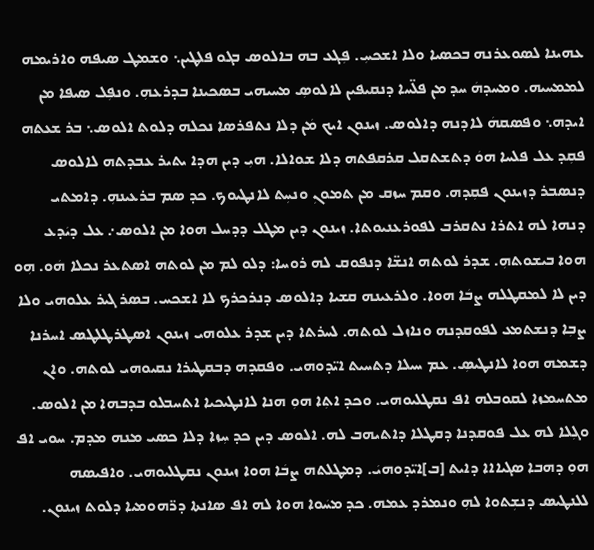ܥܗܝܢܐ ܠܣܘܥܪܢܗ ܒܟܣܝܐ ܘܠܐ ܐܫܟܚܼ. ܦܼܓܥ ܒܗ ܒܐܠܘܣ ܒܓܘ ܦܠܛܝܢ܆ ܘܫܡܛ ܣܝܦܗ ܘܐܪܝܡܗ ܠܡܡܚܝܗ. ܘܡܚܕܗܿ ܚܕ ܡܢ ܦܠ̈ܚܐ ܕܢܩܝܦܝܢ ܠܐܠܘܣܼ ܡܚܝܗܝ ܒܣܟܝܢܐ ܒܕܪܥܗܼ. ܘܢܦܼܠ ܣܝܦܐ ܡܢ ܐܝܕܗ܆ ܘܦܣܩܗܿ ܠܐܕܢܗ ܕܐܠܘܣ. ܙܝܢܘܢ ܐܝܟ ܡܿܢ ܕܠܐ ܢܬܦܪܣܐ ܢܟܠܗ ܕܠܘܬ ܐܠܘܣ܆ ܒܪ ܫܥܬܗ ܦܩܼܕ ܥܠ ܦܠܚܐ ܗܘܿ ܕܬܫܬܩܠ ܩܪܩܦܬܗ ܕܠܐ ܫܘܐܠܐ. ܗܝܼ ܕܝܢ ܗܕܐ ܝܬܝܪ ܥܒܕܬܗ ܠܐܠܘܣ ܕܢܣܒܪ ܕܙܝܢܘܢ ܦܩܼܕܗ. ܘܩܡ ܚܙܩ ܡܢ ܬܡܘܢܼ ܘܢܚܼܬ ܠܐܢܛܝܘܟ. ܟܕ ܣܡ ܒܪܥܝܢܗܼ. ܕܐܡܬܝ ܕܢܗܐ ܠܗ ܐܬܪܐ ܢܬܩܪܒ ܠܦܘܪܥܢܝܘܬܐ. ܙܝܢܘܢ ܕܝܢ ܡܛܠ ܕܕܚܠ ܗܘܐ ܡܢ ܐܠܘܣ܇ ܥܠ ܕܝܿܕܥ ܗܘܐ ܒܝܫܘܬܗܼ. ܫܕܪ ܠܘܬܗ ܐܢܫ̈ܐ ܕܢܦܘܩ ܠܗ ܪܘܚܐ: ܕܠܘ ܠܡ ܡܢ ܠܘܬܗ ܐܣܬܥܪ ܢܟܠܐ ܗܿܘ. ܗܼܘ ܕܝܢ ܠܐ ܠܡܩܛܠܗ ܨܒܿܐ ܗܘܐ. ܘܠܪܥܝܢܗ ܩܫܝܐ ܕܐܠܘܣ ܕܢܪܟܪܟ ܠܐ ܐܫܟܚ. ܒܣܪ ܓܝܪ ܥܠܘܗܝ ܘܠܐ ܨܒܼܐ ܕܢܫܬܡܥ ܠܦܘܩܕܢܗ ܘܢܐܙܠ ܠܘܬܗ. ܠܚܪܬܐ ܕܝܢ ܫܕܪ ܥܠܘܗܝ ܙܝܢܘܢ ܐܣܛܪܛܠܛܣ ܐܚܪܢܐ ܕܫܡܗ ܗܘܐ ܠܐܢܛܝܣܼ. ܥܡ ܚܝܠܐ ܕܬܚܝܬ ܐܝ̈ܕܘܗܝ. ܘܦܩܕܗ ܕܒܩܛܝܪܐ ܢܩܝܘܗܝ ܠܘܬܗ. ܘܐܢ ܡܬܚܡܙܐ ܠܩܘܒܠܗ ܐܦ ܢܩܛܠܝܘܗܝ. ܘܟܕ ܐܬܼܐ ܗܘܼ ܗܢܐ ܠܐܢܛܝܟܝܐ ܐܬܚܒܠܘ ܒܕܒܗܐ ܡܢ ܐܠܘܣ. ܘܓܼܠܐ ܠܗ ܥܠ ܦܘܩܕܢܐ ܕܩܛܠܐ ܕܐܬܝܗܒ ܠܗ. ܐܠܘܣ ܕܝܢ ܟܕ ܚܼܙܐ ܕܠܐ ܟܣܝ ܡܢܗ ܡܕܡ. ܚܘܝ ܐܦ ܗܘܼ ܕܗܒܐ ܣܓܝܐܐܐ ܕܐܝܬ [ܒ]ܐܝ̈ܕܘܗܝܿ. ܕܡܛܠܬܗ ܨܒܿܐ ܗܘܐ ܙܝܢܘܢ ܢܩܛܠܝܘܗܝ. ܘܐܦܝܣܗ ܠܠܢܛܝܣ ܕܢܫܼܬܘܐ ܠܗܼ ܘܢܡܪܕ ܥܡܗ. ܟܕ ܡܚܿܘܐ ܗܘܐ ܠܗ ܐܦ ܣܐܢܬܐ ܕܪ̈ܗܘܡܝܐ ܕܠܘܬ ܙܝܢܘܢ.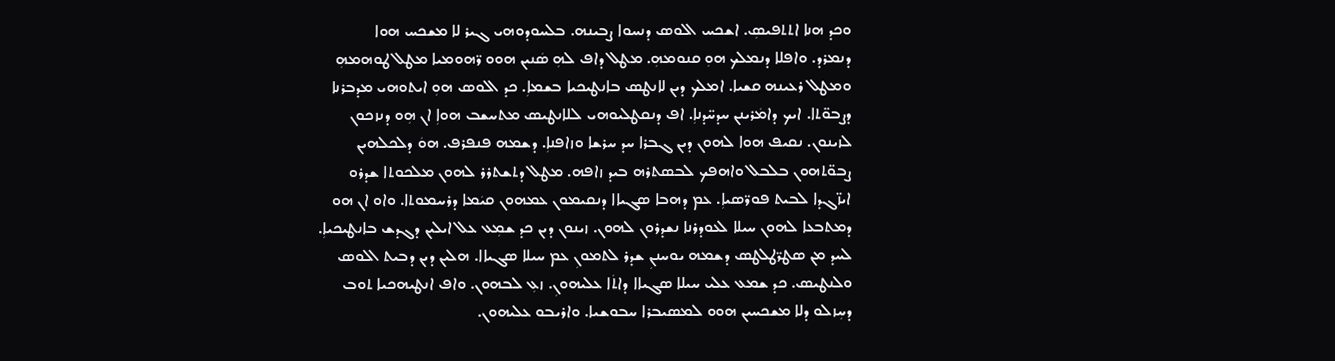ܘܟܕ ܗܢܐ ܐܬܬܦܝܣܼ. ܐܫܟܚ ܐܠܘܣ ܕܢܚܘܐ ܨܒܝܢܗ. ܒܠܚܘܕܘܗܝ ܓܝܪ ܠܐ ܡܫܟܚ ܗܘܐ
ܕܢܡܪܕ. ܘܐܦܠܐ ܕܢܡܠܟ ܗܘܼ ܩܢܘܡܗܼ. ܡܛܠ ܕܐܦ ܠܗܼ ܣܿܢܝܢ ܗܘܘ ܪ̈ܗܘܡܝܐ ܡܛܠ ܛܘܗܡܗܼ ܘܡܛܠ ܪܥܝܢܗ ܩܫܝܐ. ܐܡܠܟ ܕܝܢ ܠܐܢܛܣ ܒܐܢܛܝܟܝܐ ܒܫܡܐܼ. ܟܕ ܐܠܘܣ ܗܘܼ ܐܝܬܘܗܝ ܡܕܒܪܢܐ ܕܨܒܘ̈ܬܐ. ܐܝܟ ܕܐܡܿܪܝܢܢ ܚܕܚ̈ܕܢܐܼ. ܐܦ ܕܢܩܛܠܝܘܗܝ ܠܠܐܢܛܝܣ ܡܬܚܫܒ ܗܘܐܼ ܐܢ ܗܼܘ ܕܢܙܟܘܢ ܠܙܝܢܘܢ. ܢܩܝܦ ܗܘܐ ܠܗܘܢ ܕܝܢ ܓܒܪܐ ܚܕ ܚܪܫܐ ܘܙܐܦܢܐܼ. ܕܫܡܗ ܦܢܦܪܦ. ܗܘܿ ܕܠܟܠܗܝܢ ܨܒܘ̈ܬܗܘܢ ܒܠܒܠ ܘܐܗܦܟ ܠܒܣܬܪܗ ܒܝܕ ܙܐܦܗ. ܡܛܠ ܕܬܫܬܪܪ ܠܗܘܢ ܡܠܟܘܬܐ ܫܕܪܘ ܐܝܙ̈ܓܕܐ ܠܒܝܬ ܦܘܪ̈ܣܝܐܼ. ܥܡ ܕܗܒܐ ܣܓܝܐܐ ܕܢܩܝܡܘܢ ܥܡܗܘܢ ܩܝܿܡܐ ܕܪܚܡܘܬܐ. ܘܐܘ ܐܢ ܗܘ ܕܡܬܒܥܐ ܠܗܘܢ ܚܝܠܐ ܠܥܘܕܪܢܐ ܢܫܕܪܘܢ ܠܗܘܢ. ܙܝܢܘܢ ܕܝܢ ܟܕ ܫܡܼܥ ܥܠ ܐܝܠܝܢ ܕܓܕܫ ܒܐܢܛܝܟܝܐܼ. ܠܚܕ ܡܢ ܣܛܪ̈ܛܠܛܣ ܕܫܡܗ ܝܘܚܢܢܼ ܫܕܪ ܠܬܡܘܢܼ ܥܡ ܚܝܠܐ ܣܓܝܐܐ. ܗܠܝܢ ܕܝܢ ܕܒܝܬ ܐܠܘܣ ܘܠܢܛܝܣ. ܟܕ ܫܡܥ ܥܠܝ ܚܝܠܐ ܣܓܝܐܐ ܕܐܬܿܐ ܥܠܝܗܘܢܼ. ܙܥܼ ܠܒܗܘܢ. ܘܐܦ ܐܢܛܝܗܟܝܐ ܬܘܒ ܕܚܼܙܠܘ ܕܠܐ ܡܫܟܚܝܢ ܗܘܘ ܠܡܣܝܒܪܐ ܚܒܘܫܝܐ. ܘܐܪܝܒܘ ܥܠܝܗܘܢ.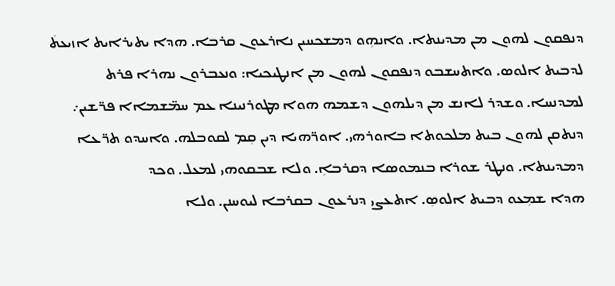ܕܢܦܩܘܢ ܠܗܘܢ ܡܢ ܡܕܝܢܬܐ. ܘܐܢܗܼܘ ܕܡܫܟܚܝܢ ܢܐܪܥܘܢ ܩܪܒܐ. ܗܕܐ ܝܬܝܪܐܝܬ ܐܙܝܥܬܿ ܠܕܒܝܬ ܐܠܘܣ. ܘܐܬܚܫܒܘ ܕܢܦܩܘܢ ܠܗܘܢ ܡܢ ܐܢܛܝܟܝܐ: ܘܢܥܒܪܘܢ ܢܗܪܐ ܦܪܬ ܠܡܕܢܚܐ. ܘܫܕܪ ܠܐܢܫ ܡܢ ܕܝܠܗܘܢ ܕܫܡܗ ܗܘܐ ܡܛܘܪܢܝܢܐ ܥܡ ܚܡ̈ܫܡܐܐ ܦܪ̈ܫܝܢ܇ ܕܢܬܩܢ ܠܗܘܢ ܒܝܬ ܡܠܟܘܬܐ ܒܐܘܪܗܝ. ܐܘܪ̈ܗܝܐ ܕܝܢ ܩܼܡ ܠܩܘܒܠܗ. ܘܐܚܕܘ ܬܪ̈ܥܐ ܕܡܕܝܢܬܐ. ܘܢܛܪ ܫܘܪܐ ܒܢܡܘܣܐ ܕܩܪܒܐܼ. ܘܠܐ ܫܒܩܘܗܝ ܠܡܥܠ. ܘܟܕ
ܗܕܐ ܫܡܼܥܘ ܕܒܝܬ ܐܠܘܣܼ. ܐܬܥܨܝ ܕܢܪܥܘܢ ܒܩܪܒܐ ܠܝܘܚܢܢ. ܘܠܐ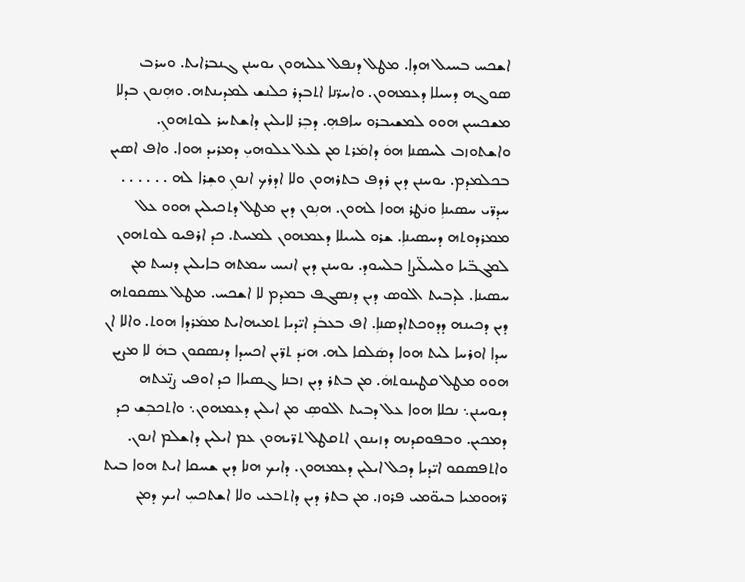ܐܫܟܚ ܒܚܝܠ ܗܕܐ. ܡܛܠ ܕܢܦܠ ܥܠܝܗܘܢ ܝܘܚܢܢ ܓܢܒܪܐܝܬ. ܘܚܪܒ ܣܘܓܗ ܕܚܝܠܐ ܕܥܡܗܘܢ. ܘܐܚܪ̈ܢܐ ܐܬܒܕܪ ܟܠܢܫ ܠܡܕܝܢܬܗ. ܘܗܼܢܘܢ ܒܕܠܐ ܡܫܟܚܝܢ ܗܘܘ ܠܡܫܝܒܪܘ ܚܐܦܗܼ. ܕܒܼܪ ܠܐܝܠܝܢ ܕܐܫܬܚܪ ܠܘܬܗܘܢܼ. ܘܐܫܬܘܙܒ ܠܚܣܢܐ ܗܘܿ ܕܐܡܿܪܬ ܡܢ ܠܥܠ ܥܠܘܗܝܼ ܕܡܪܝܕ ܗܘܐ. ܘܐܦ ܐܣܝܢ ܒܟܠܡܕܡ. ܝܘܚܢܢ ܕܝܢ ܪܕܦ ܒܬܪܗܘܢ ܘܠܐ ܐܕܪܟ ܐܢܘܢܼ ܘܫܼܪܐ ܠܗ . . . . . . ܚܕܪ̈ܝ ܚܣܝܢܐܼ ܘܢܿܛܪ ܗܘܐ ܠܗܘܢ. ܗܢܼܘܢ ܕܝܢ ܡܛܠ ܕܬܟܝܠܝܢ ܗܘܘ ܥܠ ܡܡܪܕܘܬܗ ܕܚܣܝܢܐܼ. ܫܪܘ ܠܚܝܠܐ ܕܥܡܗܘܢ ܠܡܚܬ. ܟܕ ܐܪܦܝܘ ܠܘܬܗܘܢ ܠܡܓܒ̈ܝܐ ܘܠܚܠ̈ܝܨܐ ܒܠܚܘܕ. ܝܘܚܢܢ ܕܝܢ ܐܢܝܚ ܚܡܬܗ ܒܐܝܠܝܢ ܕܢܚܬ ܡܢ ܚܣܝܢܐ. ܠܕܒܝܬ ܐܠܘܣ ܕܝܢ ܕܢܣܓܦ ܒܡܕܡ ܠܐ ܐܫܟܚ. ܡܛܠ ܥܣܩܘܬܗ ܕܝܢ ܕܟܝܢܗ ܕܕܘܟܬܐܕܣܢܐܼ. ܐܦ ܒܥܒܿܕ ܐܝ̈ܕܝܐ ܬܡܝܗܐܝܬ ܡܡܿܪܕܐ ܗܘܬ. ܘܐܠܐ ܐܢ ܚܕܐ ܐܘܪܚܐ ܠܝܬ ܗܘܐ ܕܣܿܠܩܐ ܠܗ. ܗܝܿܕ ܬܪ̈ܝܢ ܐܟܚܕܐ ܕܢܣܩܘܢ ܒܗܿ ܠܐ ܡܨܝܢ ܗܘܘ ܡܛܠ ܩܛܝܢܘܬܗܿ. ܡܢ ܒܬܪ ܕܝܢ ܙܒܢܐ ܓܣܝܐܐ ܟܕ ܐܘܦܝ ܨܢ̈ܥܬܗ ܕܝܘܚܢܢ܆ ܢܟܠܐ ܗܘܐ ܥܠ ܕܒܝܬ ܐܠܘܣܼ ܡܢ ܐܝܠܝܢ ܕܥܡܗܘܢ܆ ܘܐܬܟܒܼܫ ܟܕ ܕܡܟܝܢ. ܘܒܦܘܩܕܢܗ ܕܙܝܢܘܢ ܐܬܩܛܠ ܬܪ̈ܝܗܘܢ ܥܡ ܐܝܠܝܢ ܕܐܫܠܡ ܐܢܘܢ. ܘܐܬܦܣܩܘ ܐܝ̈ܕܝܐ ܕܟܠ ܐܝܠܝܢ ܕܥܡܗܘܢ. ܕܐܝܟ ܗܢܐ ܕܝܢ ܫܚܩܐ ܐܝܬ ܗܘܐ ܒܝܬ ܪ̈ܗܘܡܝܐ ܒܝܘ̈ܡܝ ܦܪܘܙ. ܡܢ ܒܬܪ ܕܝܢ ܕܐܬܒܥܝ ܘܠܐ ܐܫܬܟܚܼ ܐܝܟ ܕܡܢ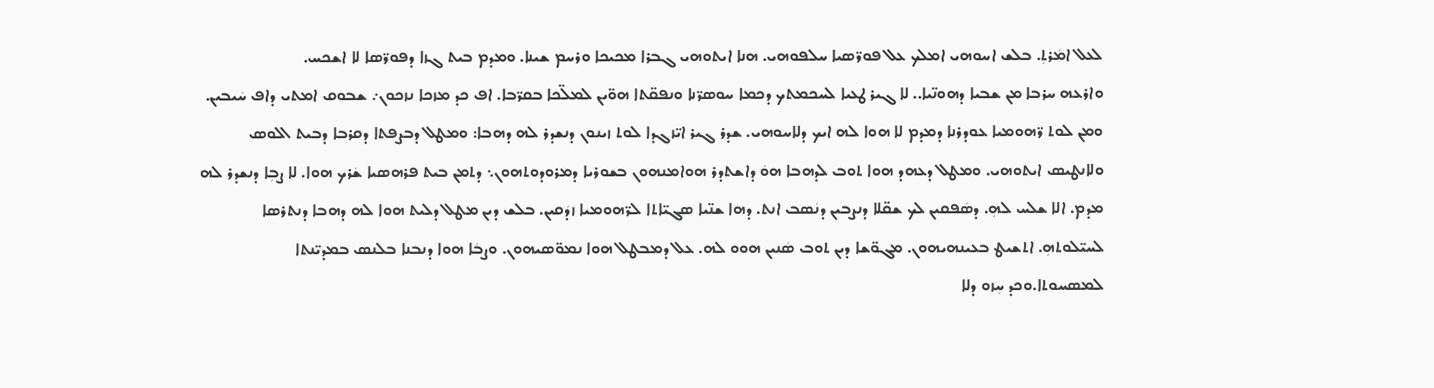ܠܥܠ ܐܡܿܪܬܼ. ܒܠܫ ܐܚܘܗܝ ܐܡܠܟ ܥܠ ܦܘܪ̈ܣܝܐ ܚܠܦܘܗܝ. ܗܢܐ ܐܝܬܘܗܝ ܓܒܪܐ ܡܟܝܟܐ ܘܪܚܡ ܫܝܢܐ. ܘܡܕܡ ܒܝܬ ܓܙܐ ܕܦܘܪ̈ܣܐ ܠܐ ܐܫܟܚ.
ܘܐܪܥܗ ܚܪܒܐ ܡܢ ܫܒܝܐ ܕܗܘܢ̈ܝܐ.. ܠܐ ܓܝܪ ܛܥܝܐ ܠܚܟܡܬܟ ܕܟܡܐ ܚܘܣܪ̈ܢܐ ܘܢܦܩ̈ܬܐ ܗܘ̈ܝܢ ܠܡܠ̈ܟܐ ܒܩܪ̈ܒܐ. ܐܦ ܟܕ ܡܙܟܐ ܢܙܟܘܢ܇ ܫܒܘܩ ܐܡܬܝ ܕܐܦ ܚܿܝܒܝܢ. ܘܡܢ ܠܘܬ ܪ̈ܗܘܡܝܐ ܥܘܕܪܢܐ ܕܡܕܡ ܠܐ ܗܘܐ ܠܗ ܐܝܟ ܕܠܐܚܘܗܝ. ܫܕܪ ܓܝܪ ܐܝ̈ܙܓܕܐ ܠܘܬ ܙܝܢܘܢ ܕܢܫܕܪ ܠܗ ܕܗܒܐ: ܘܡܛܠ ܕܒܨܦܬܐ ܕܩܪܒܐ ܕܒܝܬ ܐܠܘܣ ܘܠܐܢܛܝܣ ܐܝܬܘܗܝ. ܘܡܛܠ ܕܥܗܕ ܗܘܐ ܬܘܒ ܠܕܗܒܐ ܗܘܿ ܕܐܫܬܕܪ ܗܘܐܡܢܗܘܢ ܒܫܘܪܝܐ ܕܡܪܘܕܘܬܗܘܢ܆ ܕܬܡܢ ܒܝܬ ܦܪܗܣܝܐ ܫܿܪܟ ܗܘܐ. ܠܐ ܨܒܼܐ ܕܢܫܕܪ ܠܗ ܡܕܡ. ܐܠܐ ܫܠܚ ܠܗܼ. ܕܣܿܦܩܝܢ ܠܟ ܫܩ̈ܠܐ ܕܢܨܒܝܢ ܕܢܿܣܒ ܐܢܬ. ܕܗܐ ܫܢ̈ܝܐ ܣܓܝ̈ܐܬܐ ܠܪ̈ܗܘܡܝܐ ܙܕܿܩܝܢ. ܒܠܫ ܕܝܢ ܡܛܠ ܕܠܝܬ ܗܘܐ ܠܗ ܕܗܒܐ ܕܢܬܪܣܐ ܠܚܝ̈ܠܘܬܗܼ. ܐܬܫܝܛ ܒܥܝܢܗܝܗܘܢ. ܡܓܘ̈ܫܐ ܕܝܢ ܬܘܒ ܣܿܢܝܢ ܗܘܘ ܠܗ. ܥܠ ܕܡܒܛܠ ܗܘܐ ܢܡܘ̈ܣܝܗܘܢ. ܘܨܒܿܐ ܗܘܐ ܕܢܒܢܐ ܒܠܢܣ ܒܡܕܝ̈ܢܬܐ ܠܡܣܚܘܬܐ.ܘܟܕ ܚܼܙܘ ܕܠܐ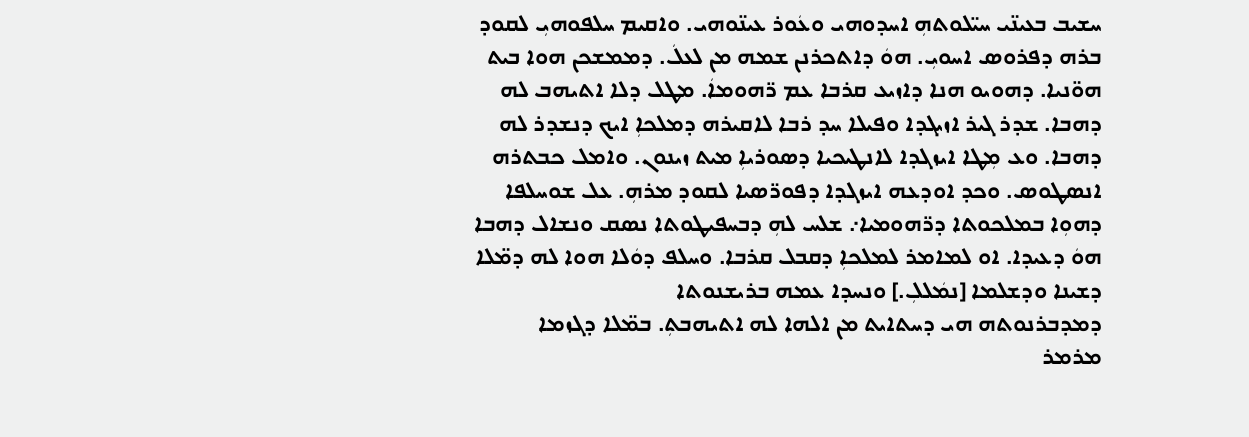ܚܫܝܒ ܒܥܝܢ̈ܝ ܚܝ̈ܠܘܬܗܼ ܐܚܕܘܗܝ ܘܥܿܘܪ ܥܝܢ̈ܘܗܝ. ܘܐܩܝܡ ܚܠܦܘܗܝܼ ܠܩܘܕ ܒܪܗ ܕܦܪܘܣ ܐܚܘܝܼ. ܗܘܿ ܕܐܬܟܪܢܢ ܫܡܗ ܡܢ ܠܥܠܿ. ܕܡܡܫܟܢ ܗܘܐ ܒܝܬ ܗܘ̈ܢܝܐ. ܕܗܘܝܘ ܗܢܐ ܕܐܙܝܥ ܩܪܒܐ ܥܡ ܪ̈ܗܘܡܐܿ. ܡܛܠ ܕܠܐ ܐܬܝܗܒ ܠܗ ܕܗܒܐ. ܫܕܪ ܓܝܪ ܐܙܝܓܕܐ ܘܦܝܠܐ ܚܕ ܪܒܐ ܠܐܩܝܪܗ ܕܡܠܟܐܼ ܐܝܟ ܕܢܫܕܪ ܠܗ ܕܗܒܐ. ܘܥ ܡܼܛܐ ܐܝܙܓܕܐ ܠܐܢܛܝܟܝܐ ܕܣܘܪܝܐܼ ܡܝܬ ܙܝܢܘܢ. ܘܐܡܠ ܟܒܬܪܗ ܐܢܣܛܘܣ. ܘܟܕ ܐܘܕܥܗ ܐܝܙܓܕܐ ܕܦܘܪ̈ܣܝܐ ܠܩܘܕ ܡܪܗܼ. ܥܠ ܫܘܚܠܦܐ ܕܗܘܼܐ ܒܡܠܟܘܬܐ ܕܪ̈ܗܘܡܝܐ܇ ܫܠܚ ܠܗܼ ܕܒܚܦܝܛܘܬܐ ܢܣܩ ܘܢܫܐܠ ܕܗܒܐ ܗܘܿ ܕܥܝܕܐ. ܐܘ ܠܡܐܡܪ ܠܡܠܟܐܼ ܕܩܒܠ ܩܪܒܐ. ܘܚܠܦ ܕܘܿܠܐ ܗܘܐ ܠܗ ܕܡ̈ܠܐ ܕܫܝܢܐ ܘܕܫܠܡܐ [ܢܡܿܠܠܼ.] ܘܢܚܕܐ ܥܡܗ ܒܪܝܫܢܘܬܐ
ܕܡܕܒܪܢܘܬܗ ܗܝ ܕܚܬܐܝܬ ܡܢ ܐܠܗܐ ܠܗ ܐܬܝܗܒܬܼ. ܒܡ̈ܠܐ ܕܓܙܡܐ ܡܪܡܪ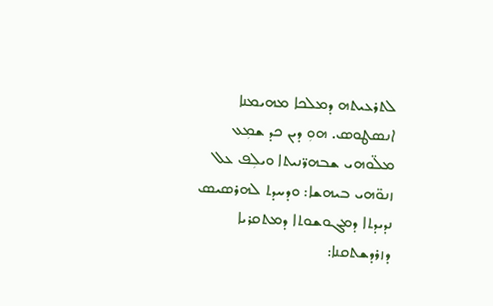ܠܬܪܥܝܬܗ ܕܡܠܟܐ ܡܗܝܡܢܐ ܐܢܣܛܘܣ. ܗܘܼ ܕܝܢ ܟܕ ܫܡܼܥ ܡܠ̈ܘܗܝ ܫܒܗܪ̈ܢܝܬܐ ܘܝܠܼܦ ܥܠ ܙܢܘ̈ܗܝ ܒܝܗܫܐ: ܘܕܚܕܬ ܠܗܪܣܝܣ ܢܕܝܕܬܐ ܕܡܓܘܫܘܬܐ ܕܡܬܩܪܝܐ ܕܙܪܕܫܬܩܢܐ: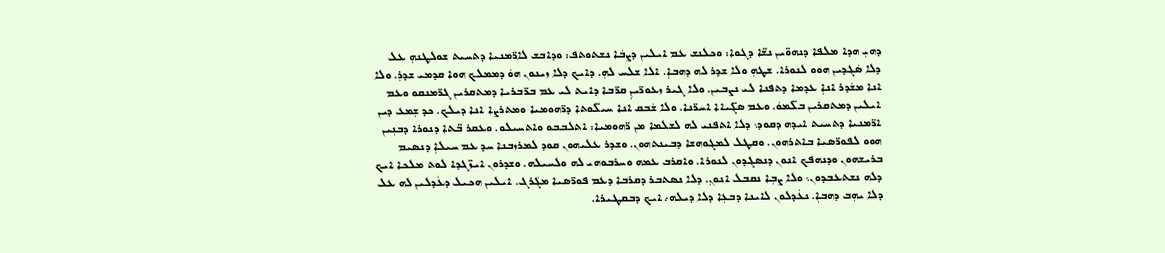ܕܗܝܼ ܗܕܐ ܡܠܦܐ ܕܢܗܘ̈ܝܢ ܢܫ̈ܐ ܕܓܘܐ: ܘܟܠܢܫ ܥܡ ܐܝܠܝܢ ܕܨܒܿܐ ܢܫܬܘܬܦ: ܘܕܐܒܫ ܠܐܪ̈ܡܢܝܐ ܕܬܚܝܬ ܫܘܠܛܢܗܼ ܥܠ ܕܠܐ ܣܿܓܕܝܢ ܗܘܘ ܠܢܘܪܐ. ܫܛܗܼ ܘܠܐ ܫܕܪ ܠܗ ܕܗܒܐܼ. ܐܠܐ ܫܠܚ ܠܗܼ. ܕܐܝܟ ܕܠܐ ܙܝܢܘܢ ܗܘܿ ܕܡܡܠܟ ܗܘܐ ܩܕܡܝ ܫܕܪܼ. ܘܠܐ ܐܢܐ ܡܫܿܕܪ ܐܢܐܼ ܥܕܡܐ ܕܬܦܢܐ ܠܝ ܢܨܒܝܢ. ܘܠܐ ܓܝܪ ܙܥܘܪ̈ܝܢܼ ܩܪ̈ܒܐ ܕܐܝܬ ܠܝ ܥܡ ܒܪ̈ܒܪܝܐ ܕܡܬܩܪܝܢ ܓܪ̈ܡܢܩܘ ܘܥܡ ܐܝܠܝܢ ܕܡܬܩܪܝܢ ܒܠ̈ܡܘܿ. ܘܥܡ ܣܓ̈ܝܐܐ ܐܚܪ̈ܢܐ. ܘܠܐ ܫܿܒܩ ܐܢܐ ܚܝܠ̈ܘܬܐ ܕܪ̈ܗܘܡܝܐ ܘܡܬܪܨܐ ܐܢܐ ܕܝܠܟ. ܟܕ ܫܼܡܥ ܕܝܢ ܐܪ̈ܡܢܝܐ ܕܬܚܝܬ ܐܝܕܗ ܕܩܘܕ܆ ܕܠܐ ܐܬܦܢܝ ܠܗ ܠܫܠܡܐ ܡܢ ܪ̈ܗܘܡܝܐ: ܐܬܠܒܒܘ ܘܐܬܚܝܠܘ. ܘܥܩܪ ܒ̈ܬܐ ܕܢܘܪܐ ܕܒܢܼܝܢ ܗܘܘ ܠܦܘܪ̈ܣܝܐ ܒܐܬܪܗܘܢ. ܘܩܛܠ ܠܡܓܘܗܫܐ ܕܒܝܢܬܗܘܢ. ܘܫܕܪ ܥܠܝܗܘܢ ܩܘܕ ܠܡܪܙܒܢܐ ܚܕ ܥܡ ܚܝܠܐܼ ܕܢܣܝܡ ܒܪܝܫܗܘܢ ܘܕܢܗܦܟ ܐܢܘܢ ܕܢܣܓܕܘܢ ܠܢܘܪܐ. ܘܐܩܪܒ ܥܡܗ ܘܚܪܒܘܗܝ ܠܗ ܘܠܚܝܠܗ. ܘܫܕܪܘܢ ܐܝܙ̈ܓܕܐ ܠܘܬ ܡܠܟܐ ܐܝܟ ܕܠܗ ܢܫܬܥܒܕܘܢ܆ ܘܠܐ ܨܒܼܐ ܢܩܒܠ ܐܢܘܢܼ. ܕܠܐ ܢܣܬܒܪ ܕܩܪܒܐ ܕܥܡ ܦܘܪ̈ܣܝܐ ܡܓܿܪܓ. ܐܝܠܝܢ ܗܟܝܠ ܕܥܿܕܠܝܢ ܠܗ ܥܠ ܕܠܐ ܝܗܼܒ ܕܗܒܐܼ. ܢܥܿܕܠܘܢ ܠܐܝܢܐ ܕܒܥܼܐ ܕܠܐ ܕܝܠܗ܇ ܐܝܟ ܕܒܩܛܝܪܐ.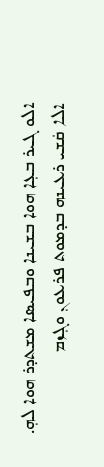ܐܠܘ ܓܝܪ ܒܥܼܐ ܗܘܐ ܒܫܝܢܐ ܘܒܦܝܣܐ ܡܫܬܕܪ ܗܘܐ ܠܗܼ. ܐܠܐ ܩܿܫܝ ܪܥܝܢܗ ܒܕܡܘܬ ܦܪܥܘܢܼ ܘܓܼܙܡ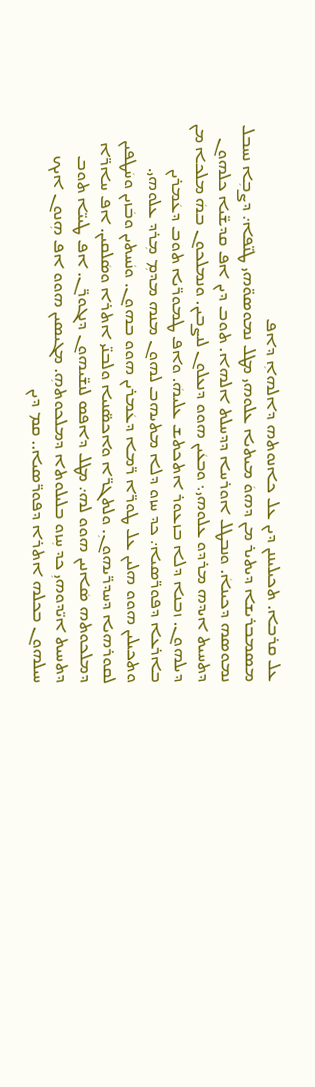ܥܠ ܩܪܒܐ. ܬܟܝܠܝܢܢܢ ܕܝܢ ܥܠ ܟܐܢܘܬܗ ܕܐܠܗܐܼ ܕܐܦ
ܡܣܡܒܪܝܫܐ ܕܝܬܝܪ ܡܢ ܕܗܘܿ ܡܝܬܝܐ ܥܠܘܗܝ ܡܛܠ ܢܡܘܣܘ̈ܗܝ ܛܢ̈ܦܐ܇ ܕܨܒܼܐ ܢܚܒܠ ܢܡܘܣܗ ܕܟܝܢܐܿ. ܘܢܒܛܠ ܐܘܪܚܐ ܕܕܚܠܬ ܐܠܗܐ. ܬܘܒ ܕܝܢ ܐܦ ܩܕܫ̈ܝܐ ܟܠܗܘܢ ܕܬܚܝܬ ܐܝܕܗ ܡܪܕܘ ܥܠܘܗܝ܆ ܘܒܥܿܝܢ ܗܘܘ ܕܢܥܠܘܢ ܠܢܨܒܝܢ. ܘܢܡܠܟܘܢ ܒܗܿ ܡܠܟܐ ܡܢ ܕܝܠܗܘܢ. ܙܒܢܐ ܕܠܐ ܒܙܥܘܪ ܐܬܟܬܫ ܥܠܝܗܿ. ܘܐܦ ܛܡܘܪ̈ܝܐ ܬܘܒ ܕܥܿܡܪܝܢ ܒܐܪܥܐ ܕܦܘܪ̈ܣܝܐ܇ ܟܕ ܚܙܘ ܕܠܐ ܡܬܝܗܒ ܠܗܘܢ ܡܢܗ ܡܕܡܼ ܡܼܪܕ ܥܠܘܗܝ. ܘܬܟܝܠܝܢ ܗܘܘ ܗܠܝܢ ܥܠ ܛܘܪ̈ܐ ܪ̈ܡܐ ܕܥܿܡܪܝܢ ܗܘܘ ܒܗܘܢ. ܘܢܿܚܬܝܢ ܘܒܿܙܝܢ ܘܚܿܛܦܝܢ ܠܩܘܪܗܝܐ ܕܚܕܪ̈ܝܗܘܢܼ. ܘܠܬܓܪ̈ܐ ܘܐܟܣ̈ܢܝܐ ܘܠܒܢ̈ܝ ܐܬܪܐ ܘܣܿܠܩܝܢ. ܐܦ ܚܐܪ̈ܐ ܕܡܠܟܘܬܗ ܣܿܐܢܝܢ ܗܘܘ ܠܗ܇ ܡܛܠ ܕܐܦܣ ܠܢܫ̈ܝܗܘܢ ܕܢܓܘܪ̈ܢ. ܐܦ ܛܝܝ̈ܐ ܬܘܒ ܕܬܚܝܬ ܐܝ̈ܕܘܗܝܼ ܟܕ ܚܼܙܘ ܒܠܝܠܘܬܐ ܕܡܠܟܘܬܗܼ. ܡܓܝܣܝܢ ܗܘܘ ܐܦ ܗܼܢܘܢ ܐܝܟ ܚܝܠܗܘܢ ܒܟܠܗ ܐܬܪܐ ܕܦܘܪ̈ܣܝܐ.. ܩܡ ܕܝܢ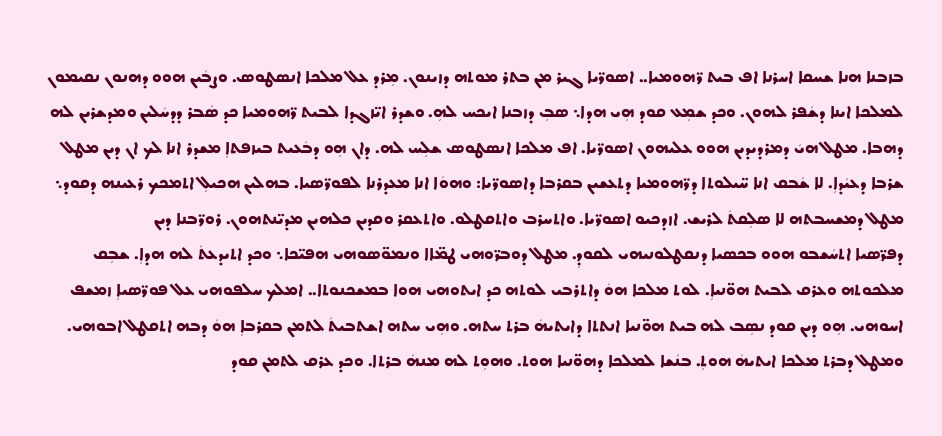ܒܙܒܢܐ ܗܢܐ ܫܚܩܐ ܐܚܪܢܐ ܐܦ ܒܝܬ ܪ̈ܗܘܡܝܐ.. ܐܣܘܪ̈ܝܐ ܓܝܪ ܡܢ ܒܬܪ ܡܘܬܗ ܕܙܝܢܘܢ. ܡܼܪܕ ܥܠ ܡܠܟܐ ܐܢܣܛܘܣ. ܘܨܒܿܝܢ ܗܘܘ ܕܗܢܘܢ ܢܩܝܡܘܢ ܠܡܠܟܐ ܐܝܢܐ ܕܫܿܦܪ ܠܗܘܢ. ܘܟܕ ܫܡܼܥ ܩܘܕ ܗܼܝ ܗܕܐ܆ ܣܒܼ ܕܙܒܢܐ ܐܝܟܚ ܠܗܼ. ܘܫܕܪ ܐܝ̈ܙܓܕܐ ܠܒܝܬ ܪ̈ܗܘܡܝܐ ܟܕ ܣܿܒܪ ܕܕܚܿܠܝܢ ܘܡܕܫܪܝܢ ܠܗ ܕܗܒܐ. ܡܛܠ ܗܝܿ ܕܡܪܕܝܕܝܢ ܗܘܘ ܥܠܝܗܘܢ ܐܣܘܪ̈ܝܐ. ܐܦ ܡܠܟܐ ܐܢܣܛܘܣ ܫܠܼܚ ܠܗ. ܕܐܢ ܗܼܘ ܕܒܿܥܝܬ ܒܝܙܦܬܐܼ ܡܫܕܪ ܐܢܐ ܠܟ ܐܢ ܕܝܢ ܡܛܠ ܫܪܒܐ ܕܥܝܿܕܐܼ. ܠܐ ܫܿܒܩ ܐܢܐ ܚ̈ܝܠܘܬܐ ܕܪ̈ܗܘܡܝܐ ܕܬܥܫܝܢ ܒܩܪܒܐ ܕܐܣܘܪ̈ܝܐ: ܘܗܘܿܐ ܐܢܐ ܡܥܕܪܢܐ ܠܦܘܪ̈ܣܝܐ. ܒܗܠܝܢ ܗܟܝܠܼ ܐܬܡܟܟ ܪܥܝܢܗ ܕܩܘܕ܆ ܡܛܠ ܕܡܫܚܒܬܗ ܠܐ ܣܠܼܩܬܿ ܠܪܝܫ. ܐܙܕܟܝܘ ܐܣܘܪ̈ܝܐ. ܘܐܬܚܪܒ ܘܐܬܩܛܠܘ. ܘܐܬܥܩܪ ܘܩܕܝܢ ܟܠܗܝܢ ܡܕܝ̈ܢܬܗܘܢ. ܪܘܪ̈ܒܢܐ ܕܝܢ
ܕܦܪ̈ܣܝܐ ܐܬܚܿܫܒܘ ܗܘܘ ܒܟܣܝܐ ܕܢܩܛܠܘܢܝܗܝ ܠܩܘܕܼ. ܡܛܠ ܕܘܒܪ̈ܘܗܝ ܛܡ̈ܐܐ ܘܢܡܘ̈ܣܘܗܝ ܗܦܝ̈ܟܐ܆ ܘܟܕ ܐܬܝܕܥܬܿ ܠܗ ܗܕܐܼ. ܫܒܼܩ ܡܠܟܘܬܗ ܘܥܪܩ ܠܒܝܬ ܗܘ̈ܢܝܐܼ. ܠܘܬ ܡܠܟܐ ܗܘܿ ܕܐܬܪܒܝ ܠܘܬܗ ܟܕ ܐܝܬܘܗܝ ܗܘܐ ܒܡܫܟܢܘܬܐ.. ܐܡܠܟ ܚܠܦܘܗܝ ܥܠ ܦܘܪ̈ܣܝܐܼ ܙܡܫܦ ܐܚܘܗܝ. ܗܼܘ ܕܝܢ ܩܘܕ ܢܣܼܒ ܠܗ ܒܝܬ ܗܘ̈ܢܝܐ ܐܢܬܬܐ ܕܐܝܬܝܗܿ ܒܪܬ ܚܬܗ. ܘܗܼܝ ܚܬܗ ܐܫܬܒܝܬܿ ܠܬܡܢ ܒܩܪܒܐܼ ܗܘܿ ܕܒܗ ܐܬܩܛܠ ܐܒܘܗܝ. ܘܡܛܠ ܕܒܪܬ ܡܠܟܐ ܐܝܬܝܗܿ ܗܘܬܼ. ܒܢܿܫܐ ܠܡܠܟܐ ܕܗܘ̈ܢܝܐ ܗܘܬ. ܘܗܘܼܬ ܠܗ ܡܢܗܿ ܒܪܬܐ. ܘܟܕ ܥܪܩ ܠܬܡܢ ܩܘܕ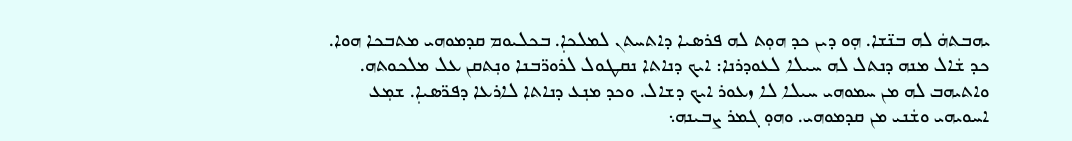ܝܗܒܬܗܿ ܠܗ ܒܢ̈ܫܐ. ܗܼܘ ܕܝܢ ܟܕ ܗܘܼܬ ܠܗ ܦܪܣܝܐ ܕܐܬܚܬܢ ܠܡܠܟܐܼ. ܒܟܠܝܘܡ ܩܕܡܘܗܝ ܡܬܒܟܐ ܗܘܐ. ܟܕ ܫܿܐܠ ܡܢܗ ܕܢܬܠ ܠܗ ܚܝܠܐ ܠܥܘܕܪܢܐ: ܐܝܟ ܕܢܐܬܐ ܢܩܛܘܠ ܠܪܘܪ̈ܒܢܐ ܘܢܼܬܩܢ ܥܠ ܡܠܟܘܬܗ. ܘܐܬܝܗܒ ܠܗ ܡܢ ܚܡܘܗܝ ܚܝܠܐ ܠܐ ܙܥܘܪ ܐܝܟ ܕܫܐܠ. ܘܟܕ ܡܢܼܥ ܕܢܐܬܐ ܠܐܪܥܐ ܕܦܪ̈ܣܝܐܼ. ܫܡܼܥ ܐܚܘܝܗܝ ܘܫܿܢܝ ܡܢ ܩܕܡܘܗܝ. ܘܗܘܼ ܓܡܪ ܨܒܝܢܗ܆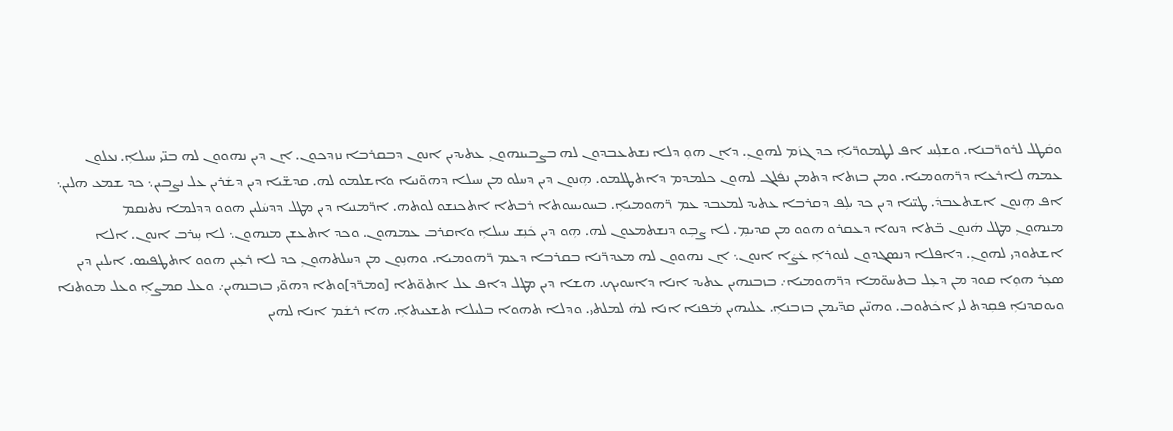ܘܩܿܛܠ ܠܪܘܪ̈ܒܢܐ. ܘܫܠܼܚ ܐܦ ܠܛܡܘܪ̈ܝܐܼ ܟܕ ܓܙܿܡ ܠܗܘܢܼ. ܕܐܢ ܗܘܼ ܕܠܐ ܢܫܬܥܒܕܘܢ ܠܗ ܒܨܒܝܢܗܘܢܼ ܥܬܝܕܝܢ ܐܢܘܢ ܕܒܩܪܒܐ ܢܙܕܟܘܢ. ܐܢ ܕܝܢ ܢܗܘܘܢ ܠܗ ܒܢ̈ܝ ܚܝܠܐܼ. ܢܥܠܘܢ ܥܡܗ ܠܐܪܥܐ ܕܪ̈ܗܘܡܝܐ. ܘܡܢ ܒܙܬܐ ܕܬܡܢ ܢܦܿܠܓ ܠܗܘܢ ܟܠܡܕܡ ܕܐܬܛܠܡܘ. ܗܼܢܘܢ ܕܝܢ ܕܚܠܘ ܡܢ ܚܝܠܐ ܕܗܘ̈ܢܝܐ ܘܐܫܠܡܘ ܠܗ. ܩܕܫ̈ܝܐ ܕܝܢ ܕܫܿܪܝܢ ܥܠ ܢܨܒܝܢ܆ ܟܕ ܫܡܥ ܗܠܝܢ܆ ܐܦ ܗܼܢܘܢ ܐܫܬܥܒܕܿ. ܛܝ̈ܝܐ ܕܝܢ ܟܕ ܝܠܼܦ ܕܩܪܒܐ ܥܬܝܕ ܠܡܥܒܕ ܥܡ ܪ̈ܗܘܡܝܐܼ. ܒܚܘܝܚܘܬܐ ܪܒܬܐ ܐܬܟܢܫܘ ܠܘܬܗ. ܐܪ̈ܡܢܝܐ ܕܝܢ ܡܛܠ ܕܕܚܿܠܝܢ ܗܘܘ ܕܕܠܡܐ ܢܬܢܩܡ
ܡܢܗܘܢܼ ܡܛܠ ܗܿܢܘܢ ܒ̈ܬܐ ܕܢܘܐ ܕܥܩܪܘ ܗܘܘ ܡܢ ܩܕܝܡܼ. ܠܐ ܨܒܼܘ ܕܢܫܬܡܥܘܢ ܠܗ. ܗܼܘ ܕܝܢ ܟܿܢܼܫ ܚܝܠܐܼ ܘܐܩܪܒ ܥܡܗܘܢ. ܘܟܕ ܐܬܥܫܢ ܡܢܗܘܢ܆ ܠܐ ܚܼܪܒ ܐܢܘܢ. ܐܠܐ ܐܫܬܘܕܝ ܠܗܘܢܼ. ܕܐܦܠܐ ܕܢܣܓܕܘܢ ܠܢܘܪܐܼ ܥܿܨܿܐ ܐܢܘܢ܆ ܐܢ ܢܗܘܘܢ ܠܗ ܡܥܕܪ̈ܢܐ ܒܩܪܒܐ ܕܥܡ ܪ̈ܗܘܡܝܐ. ܘܗܢܼܘܢ ܡܢ ܕܚܠܬܗܘܢܼ ܟܕ ܠܐ ܪܥܼܝܢ ܗܘܘ ܐܬܛܦܝܣ. ܐܝܠܝܢ ܕܝܢ ܣܥܼܪ ܗܘܼܐ ܩܘܕ ܡܢ ܕܥܼܠ ܒܬܚܘ̈ܡܐ ܕܪ̈ܗܘܡܝܐ܇ ܒܙܒܢܗܝܢ ܥܬܝܕ ܐܢܐ ܕܐܚܘܝܟ. ܗܫܐ ܕܝܢ ܡܛܠ ܕܐܦ ܥܠ ܐܬܘ̈ܬܐ [ܘܡܪ̈ܕ]ܘܬܐ ܕܗܘ̈ܝ ܒܙܒܢܗܝܢ܇ ܘܥܠ ܩܡܨܐܼ ܘܥܠ ܡܘܬܢܐ ܘܝܘܩܕܢܐܼ ܦܩܼܕܬ ܠܝ ܐܟܿܬܘܒ. ܘܗܢ̈ܝܢ ܩܕ̈ܝܡܢ ܒܙܒܢܐܼ. ܥܠܝܗܝܢ ܡܿܦܢܐ ܐܢܐ ܠܗܿ ܠܡܠܬܝ. ܘܕܠܐ ܬܗܘܐ ܒܠܝܠܐ ܬܫܥܝܬܐܼ. ܗܐ ܪܫܿܡ ܐܢܐ ܠܗܝܢ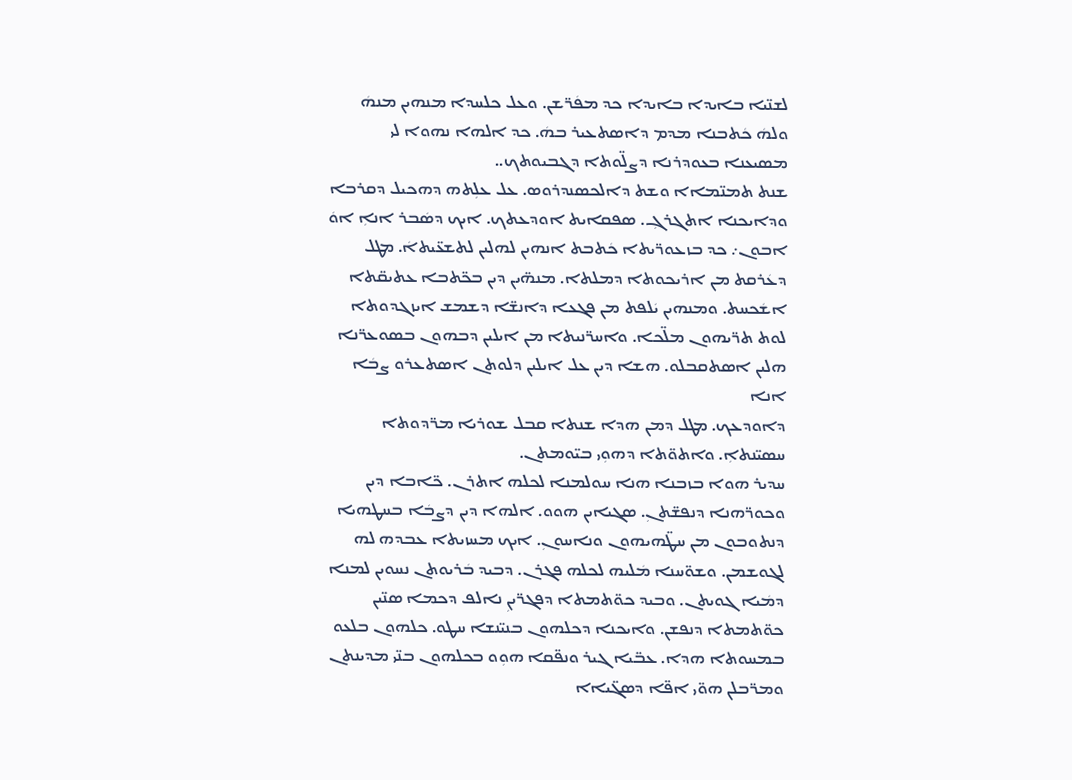ܠܫܢ̈ܝܐ ܒܐܝܕܐ ܒܐܝܕܐ ܟܕ ܡܦܿܪ̈ܫܢ. ܘܥܠ ܟܠܚܕܐ ܡܢܗܝܢ ܡܢܗܿ ܘܠܗܿ ܟܿܬܒܢܐ ܡܕܡ ܕܐܣܬܥܝܪ ܒܗܿ. ܟܕ ܐܠܗܐ ܢܗܘܐ ܠܝ ܡܣܝܥܢܐ ܒܥܘܕܪܢܐ ܕܨܠ̈ܘܬܐ ܕܓܒܝܘܬܟ..
ܫܢܬ ܬܡܢ̈ܡܐܐ ܘܫܬ ܕܐܠܟܣܢܕܪܘܣ. ܥܠ ܥܠܼܬܗ ܕܗܟܝܠ ܕܩܪܒܐ ܘܕܐܝܟܢܐ ܐܬܓܪܓܼ. ܣܦܩܐܝܬ ܐܘܕܥܬܟ. ܐܝܟ ܕܣܿܒܪ ܐܢܐܼ ܐܘܿ ܐܒܘܢ܇ ܟܕ ܒܙܥܘܪ̈ܝܬܐ ܟܿܬܒܬ ܐܢܗܝܢ ܠܗܠܝܢ ܠܬܫܥ̈ܝܬܐܿ. ܡܛܠ ܕܥܿܪܩܬ ܡܢ ܐܪܝܟܘܬܐ ܕܡܠܬܐ. ܡܢܗ̈ܝܢ ܕܝܢ ܒܟ̈ܬܒܐ ܥܬܝܩ̈ܬܐ ܐܫܿܟܚܬ. ܘܡܢܗܝܢ ܝܿܠܦܬ ܡܢ ܦܓܥܐ ܕܐܢܫ̈ܐ ܕܫܡܫ ܐܝܙܓܕܘܬܐ ܠܘܬ ܬܪ̈ܝܗܘܢ ܡܠ̈ܟܐ. ܘܐܚܪ̈ܢܝܬܐ ܡܢ ܐܝܠܝܢ ܕܒܗܘܢ ܒܣܘܥܪ̈ܢܐ ܗܠܝܢ ܐܣܬܩܒܠܘ. ܗܫܐ ܕܝܢ ܥܠ ܐܝܠܝܢ ܕܠܘܬܢ ܐܣܬܥܪܘ ܨܒܿܐ ܐܢܐ
ܕܐܘܕܥܟ. ܡܛܠ ܕܡܢ ܗܕܐ ܫܢܬܐ ܩܒܠ ܫܘܪܝܐ ܡܪ̈ܕܘܬܐ ܚܣܝ̈ܢܬܐܼ. ܘܐܬܘ̈ܬܐ ܕܗܘܼܝ ܒܝ̈ܘܡܬܢ.
ܚܕܝܪ ܗܘܐ ܒܙܒܢܐ ܗܢܐ ܚܘܠܡܢܐ ܠܟܠܗ ܐܬܪܢ. ܟ̈ܐܒܐ ܕܝܢ ܘܟܘܪ̈ܗܢܐ ܕܢܦܫ̈ܬܢܼ. ܣܓܝܐܝܢ ܗܘܘ. ܐܠܗܐ ܕܝܢ ܕܨܒܿܐ ܒܚܛܗܝܐ ܕܢܬܘܒܘܢ ܡܢ ܚܛ̈ܗܝܗܘܢ ܘܢܐܚܘܢܼ. ܐܝܟ ܡܚܙܝܬܐ ܥܒܕܗ ܠܗ ܠܓܘܫܡܢ. ܘܫܘ̈ܚܢܐ ܡܿܠܝܗ ܠܟܠܗ ܦܓܪܢ. ܕܒܝܕ ܒܿܪܝܘܬܢ ܢܚܘܝܢ ܠܡܢܐ ܕܡܿܝܐ ܓܘܝܬܢ. ܘܒܝܕ ܟܘ̈ܬܡܬܐ ܕܦܓܪ̈ܝܢܼ ܢܐܠܦ ܕܟܡܐ ܣܢ̈ܝܢ ܟܘ̈ܬܡܬܐ ܕܢܦܫܢ. ܘܐܝܟܢܐ ܕܟܠܗܘܢ ܒܢܝ̈ܢܫܐ ܚܛܘ. ܟܠܗܘܢ ܒܠܥܘ ܒܡܚܘܬܐ ܗܕܐ. ܥܒ̈ܝܐ ܓܝܪ ܘܢܦ̈ܩܐ ܗܘܼܘ ܒܟܠܗܘܢ ܒܢ̈ܝ ܡܕܝܢܬܢ ܘܡܪ̈ܒܠܢ ܗܘ̈ܝ ܐܦ̈ܐ ܕܣܓ̈ܝܐܐ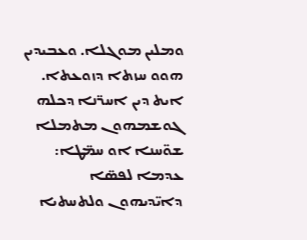ܘܡܠܝܢ ܡܘܓܠܐ. ܘܥܒܝܕܝܢ ܗܘܘ ܚܙܬܐ ܕܙܘܥܬܐ. ܐܝܬ ܕܝܢ ܐܚܪ̈ܢܐ ܕܟܠܗ ܓܘܫܡܗܘܢ ܡܬܡܠܐ ܫܘ̈ܚܢܐ ܐܘ ܚܡ̈ܛܐ: ܥܕܡܐ ܠܦܣ̈ܐ ܕܐܝ̈ܕܝܗܘܢ ܘܠܬܚܬܝܐ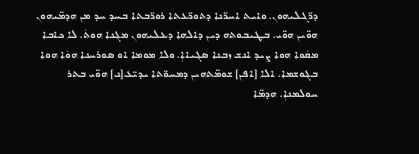ܕܪ̈ܓܠܝܗܘܢ. ܘܐܝܬ ܐܚܪ̈ܢܐ ܕܬܘܪ̈ܥܬܐ ܪܘܪ̈ܒܬܐ ܒܚܕ ܚܕ ܡܢ ܗܕܡ̈ܝܗܘܢ ܗܘ̈ܝܢ ܗܘ̈ܝ. ܒܛܝܒܘܬܗ ܕܝܢ ܕܐܠܗܐ ܕܥܠܝܗܘܢ ܡܓܢܐ ܗܘܬܿ. ܠܐ ܟܐܒܐ ܡܩܿܘܐ ܗܘܐ ܨܝܕ ܐܢܫ ܙܒܢܐ ܣܓܝܐܐܼ. ܘܠܐ ܡܘܡܐ ܐܘ ܣܘܪܚܢܐ ܗܘܿܐ ܗܘܐ ܒܓܘܫܡܐ. ܐܠܐ [ܐܦܢ] ܫܘܡ̈ܬܗܝܢ ܕܡܚܘ̈ܬܐ ܝܕܝ̈ܥ[ܢ] ܗܘ̈ܝ ܒܬܪ ܚܘܠܡܢܐܼ. ܗܕܡ̈ܐ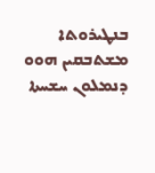ܒܢܛܝܪܘܬܐ ܡܫܬܒܩܝܢ ܗܘܘ ܕܢܡܠܘܢ ܚܫܚܬܐ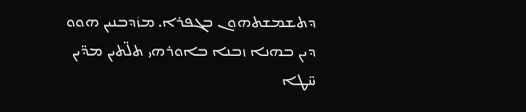ܕܬܫܡܫܬܗܘܢ ܒܓܦܪܐ. ܡܙܿܕܒܢܝܢ ܗܘܘ ܕܝܢ ܒܗܢܐ ܙܒܢܐ ܒܐܘܪܗܝ ܬܠ̈ܬܝܢ ܡܕ̈ܝܢ ܚ̈ܛܐ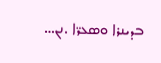ܒܕܝܢܪܐ ܘܣܥܪ̈ܐ .ܢܢ…